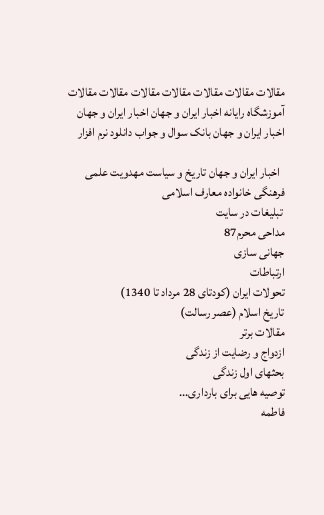مقالات مقالات مقالات مقالات مقالات مقالات مقالات آموزشگاه رایانه اخبار ایران و جهان اخبار ایران و جهان اخبار ایران و جهان بانک سوال و جواب دانلود نرم افزار

  اخبار ایران و جهان تاریخ و سیاست مهدویت علمی فرهنگی خانواده معارف اسلامی
 تبلیغات در سایت
مداحی محرم87
جهانی سازی
ارتباطات
تحولات ایران (کودتای 28 مرداد تا 1340)
تاریخ اسلام (عصر رسالت)
مقالات برتر
ازدواج و رضایت از زندگی
بحثهای اول زندگی
توصیه هایی برای بارداری...
فاطمه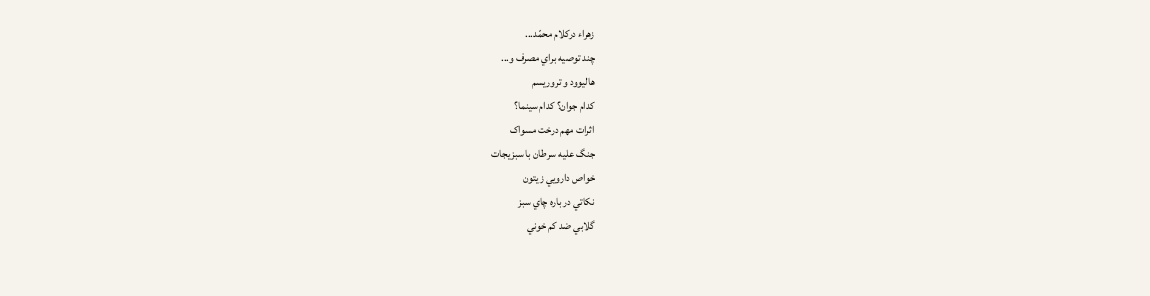زهراء درکلام محمّد...
چند توصیه براي مصرف و...
هاليوود و تروريسم
كدام جوان؟ كدام سينما؟
اثرات مهم درخت مسواک
جنگ عليه سرطان با سبزيجات
خواص دارويي زيتون
نكاتي در باره چاي سبز
گلابي ضد كم خوني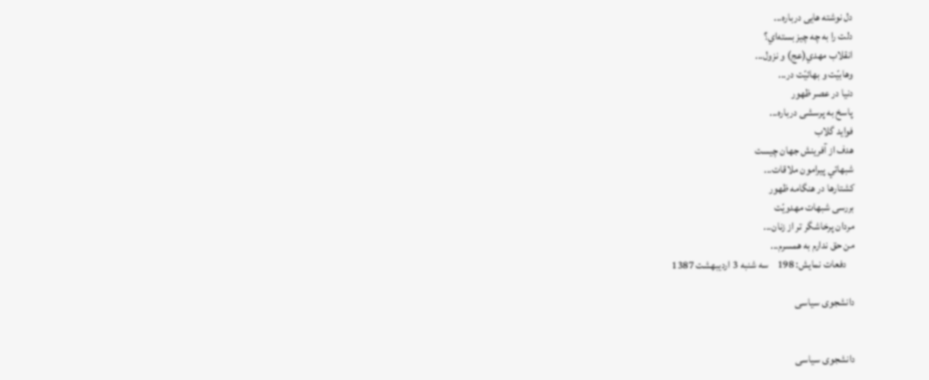دل نوشته هایی درباره...
دلت را به چه چيز بسته‌اي؟
انقلاب مهدي(عج) و نزول...
وهابیّت و بهائیّت در...
دنیا در عصر ظهور
پاسخ به پرسشی درباره...
فواید گلاب
هدف از آفرینش جهان چیست
شبهاتي پيرامون ملاقات...
کشتارها در هنگامه ظهور
بررسی شبهات مهدویّت
مردان پرخاشگر تر از زنان...
من حق ندارم به همسرم...
    دفعات نمایش: 198    سه شنبه 3 اردیبهشت 1387

دانشجوى سياسى


دانشجوى سياسى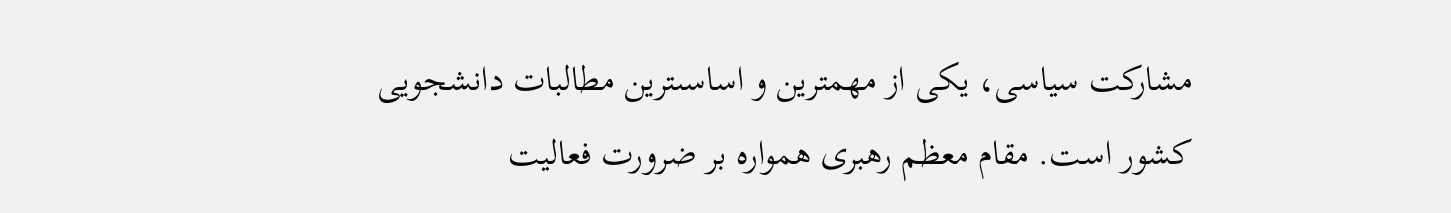مشاركت سياسى، يكى از مهمترين و اساسىترين مطالبات دانشجويى كشور است. مقام معظم رهبرى همواره بر ضرورت فعاليت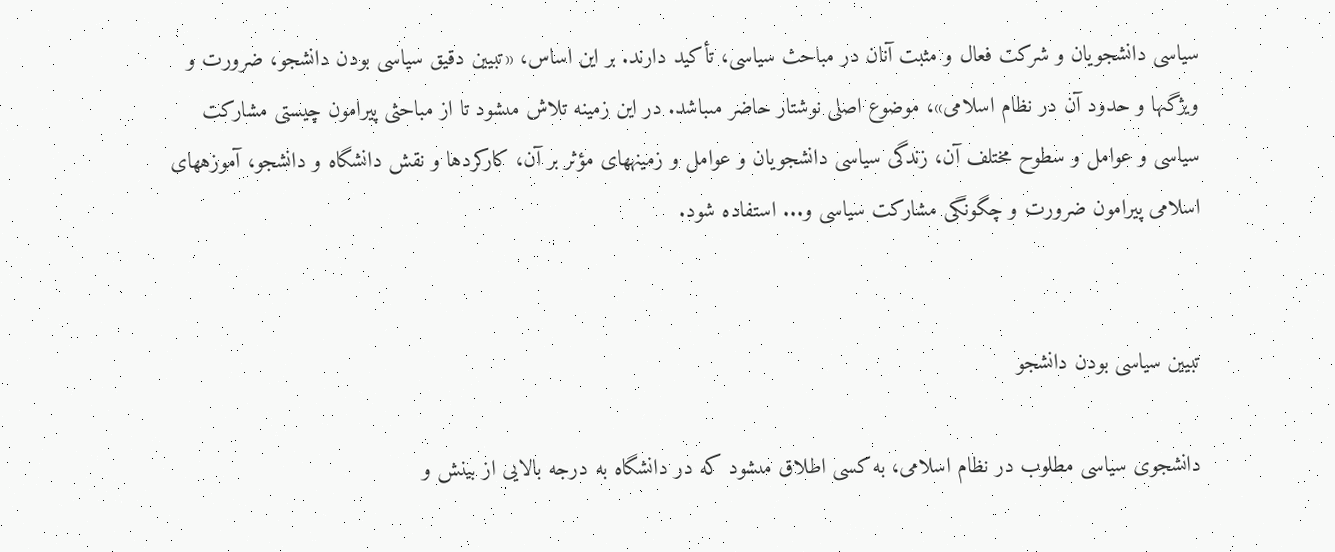سياسى دانشجويان و شركت فعال و مثبت آنان در مباحث سياسى، تأكيد دارند. بر اين اساس، «تبيين دقيق سياسى بودن دانشجو، ضرورت و ويژگىها و حدود آن در نظام اسلامى»، موضوع اصلى نوشتار حاضر مىباشد. در اين زمينه تلاش مىشود تا از مباحثى پيرامون چيستى مشاركت سياسى و عوامل و سطوح مختلف آن، زندگى سياسى دانشجويان و عوامل و زمينههاى مؤثر بر آن، كاركردها و نقش دانشگاه و دانشجو، آموزههاى اسلامى پيرامون ضرورت و چگونگى مشاركت سياسى و... استفاده شود.


تبيين سياسى بودن دانشجو

دانشجوى سياسى مطلوب در نظام اسلامى، به كسى اطلاق مىشود كه در دانشگاه به درجه بالايى از بينش و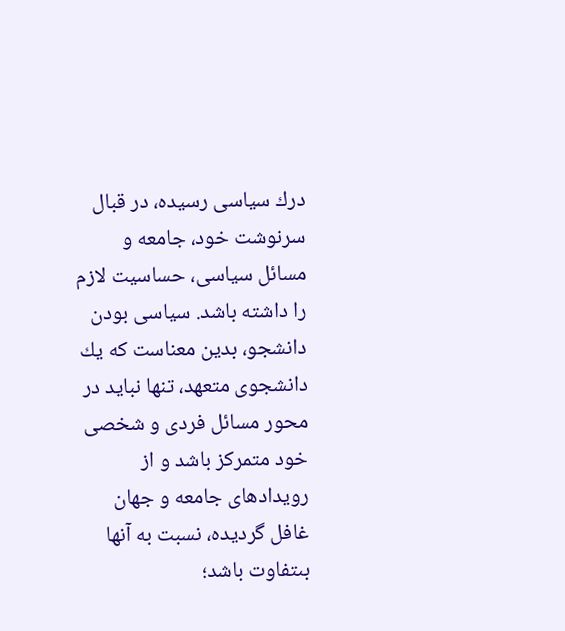درك سياسى رسيده، در قبال سرنوشت خود، جامعه و مسائل سياسى، حساسيت لازم را داشته باشد. سياسى بودن دانشجو، بدين معناست كه يك دانشجوى متعهد، تنها نبايد در محور مسائل فردى و شخصى خود متمركز باشد و از رويدادهاى جامعه و جهان غافل گرديده، نسبت به آنها بىتفاوت باشد؛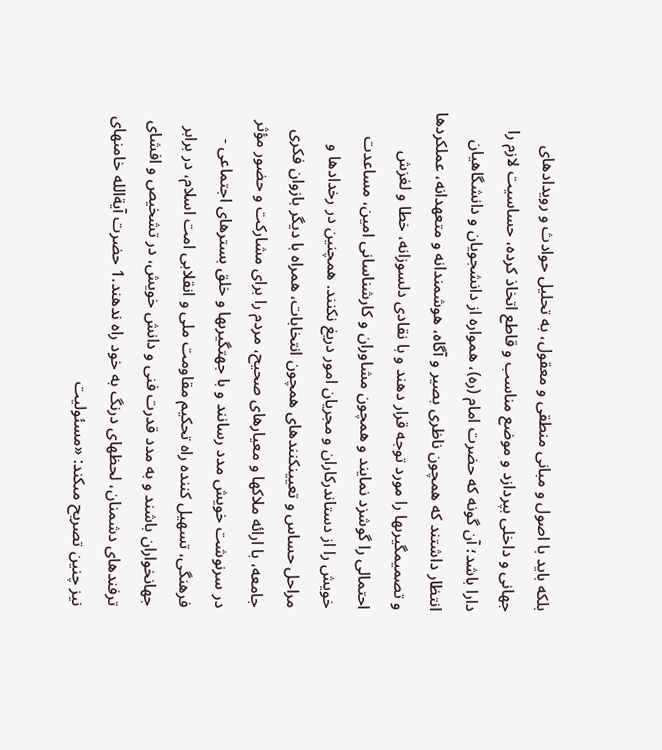بلكه بايد با اصول و مبانى منطقى و معقول، به تحليل حوادث و رويدادهاى جهانى و داخلى بپردازد و موضع مناسب و قاطع اتخاذ كرده، حساسيت لازم را دارا باشد؛ آن گونه كه حضرت امام (ره)، همواره از دانشجويان و دانشگاهيان انتظار داشتند كه همچون ناظرى بصير و آگاه، هوشمندانه و متعهدانه، عملكردها و تصميمگيرىها را مورد توجه قرار دهند و با نقادى دلسوزانه، خطا و لغزش احتمالى را گوشزد نمايند و همچون مشاوران و كارشناسانى امين، مساعدت خويش را از دستاندركاران و مجريان امور دريغ نكنند. همچنين در رخدادها و مراحل حساس و تعيينكنندهاى همچون انتخابات، همراه با ديگر بازوان فكرى جامعه، با ارائه ملاكها و معيارهاى صحيح، مردم را براى مشاركت و حضور مؤثر در سرنوشت خويش مدد رسانند و با جهتگيرىها و خلق بسترهاى اجتماعى - فرهنگى، تسهيل كننده راه تحكيم مقاومت ملى و انقلابى امت اسلام، در برابر جهانخواران باشند و به مدد قدرت فنى و دانش خويش، در تشخيص و افشاى ترفندهاى دشمنان، لحظهاى درنگ به خود راه ندهند.1 حضرت آيةالله خامنهاى نيز چنين تصريح مىكند: «مسئوليت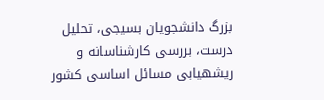بزرگ دانشجويان بسيجى، تحليل درست، بررسى كارشناسانه و ريشهيابى مسائل اساسى كشور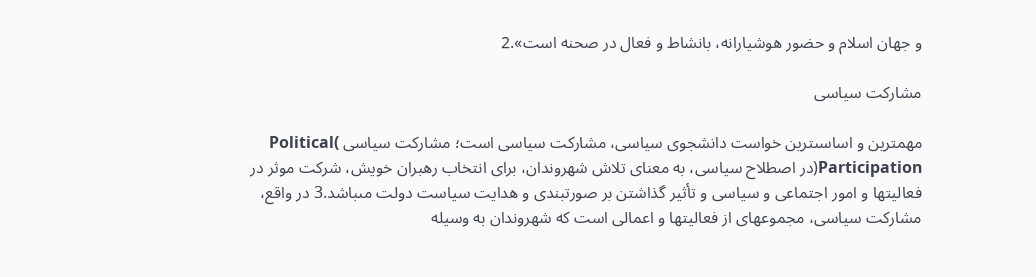و جهان اسلام و حضور هوشيارانه، بانشاط و فعال در صحنه است».2

مشاركت سياسى

مهمترين و اساسىترين خواست دانشجوى سياسى، مشاركت سياسى است؛ مشاركت سياسى )Political Participation(در اصطلاح سياسى، به معناى تلاش شهروندان، براى انتخاب رهبران خويش، شركت موثر در فعاليتها و امور اجتماعى و سياسى و تأثير گذاشتن بر صورتبندى و هدايت سياست دولت مىباشد.3 در واقع، مشاركت سياسى، مجموعهاى از فعاليتها و اعمالى است كه شهروندان به وسيله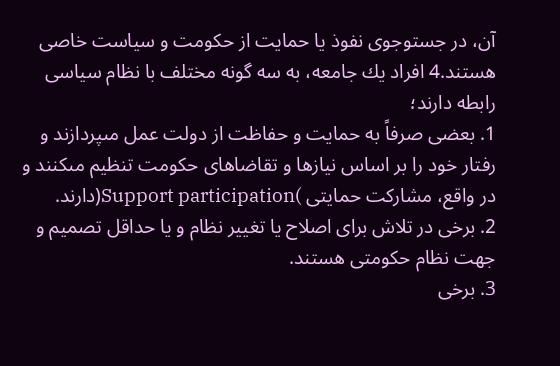آن، در جستوجوى نفوذ يا حمايت از حكومت و سياست خاصى هستند.4 افراد يك جامعه، به سه گونه مختلف با نظام سياسى رابطه دارند؛
1. بعضى صرفاً به حمايت و حفاظت از دولت عمل مىپردازند و رفتار خود را بر اساس نيازها و تقاضاهاى حكومت تنظيم مىكنند و در واقع، مشاركت حمايتى )Support participation(دارند.
2. برخى در تلاش براى اصلاح يا تغيير نظام و يا حداقل تصميم و جهت نظام حكومتى هستند.
3. برخى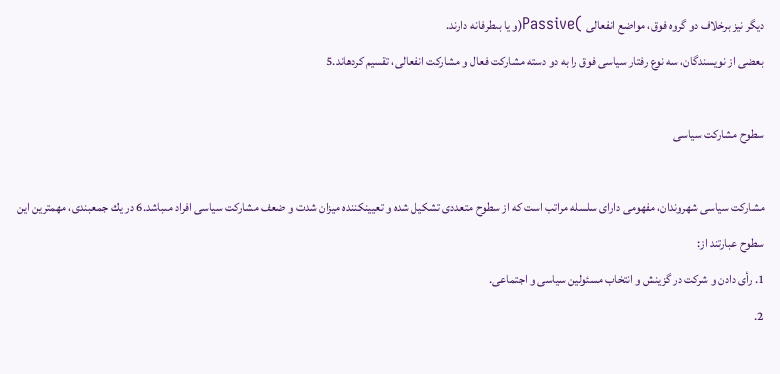ديگر نيز برخلاف دو گروه فوق، مواضع انفعالى )Passive(و يا بىطرفانه دارند.
بعضى از نويسندگان، سه نوع رفتار سياسى فوق را به دو دسته مشاركت فعال و مشاركت انفعالى، تقسيم كردهاند.5

سطوح مشاركت سياسى

مشاركت سياسى شهروندان، مفهومى داراى سلسله مراتب است كه از سطوح متعددى تشكيل شده و تعيينكننده ميزان شدت و ضعف مشاركت سياسى افراد مىباشد.6 در يك جمعبندى، مهمترين اين سطوح عبارتند از:
1. رأى دادن و شركت در گزينش و انتخاب مسئولين سياسى و اجتماعى.
2.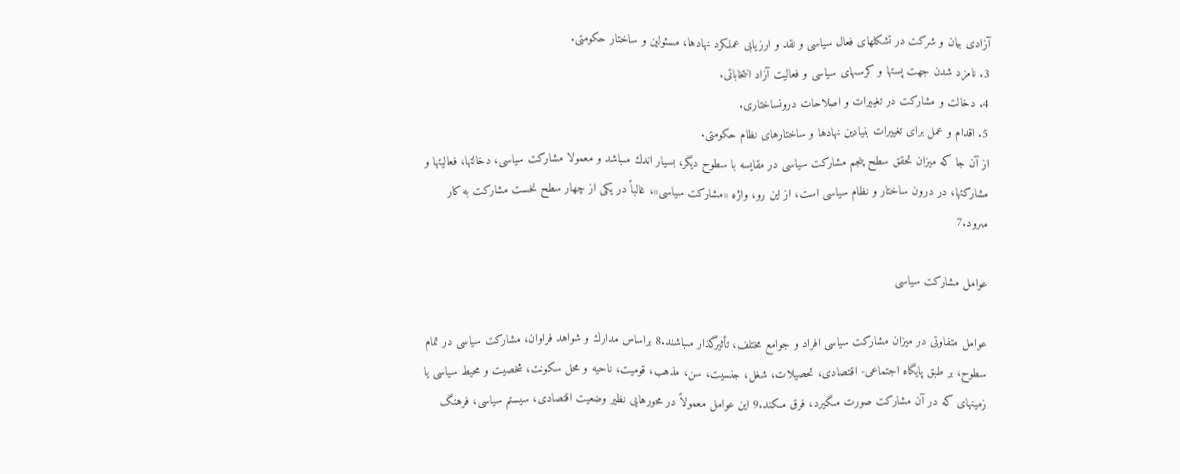آزادى بيان و شركت در تشكلهاى فعال سياسى و نقد و ارزيابى عملكرد نهادها، مسئولين و ساختار حكومتى.
3. نامزد شدن جهت پستها و كرسىهاى سياسى و فعاليت آزاد انتخاباتى.
4. دخالت و مشاركت در تغييرات و اصلاحات درونساختارى.
5. اقدام و عمل براى تغييرات بنيادين نهادها و ساختارهاى نظام حكومتى.
از آن جا كه ميزان تحقق سطح پنجم مشاركت سياسى در مقايسه با سطوح ديگر، بسيار اندك مىباشد و معمولا مشاركت سياسى، دخالتها، فعاليتها و مشاركتها، در درون ساختار و نظام سياسى است، از اين رو، واژه «مشاركت سياسى»، غالباً در يكى از چهار سطح نخست مشاركت به كار مىرود.7

عوامل مشاركت سياسى

عوامل متفاوتى در ميزان مشاركت سياسى افراد و جوامع مختلف، تأثيرگذار مىباشند.8 براساس مدارك و شواهد فراوان، مشاركت سياسى در تمام سطوح، بر طبق پايگاه اجتماعى- اقتصادى، تحصيلات، شغل، جنسيت، سن، مذهب، قوميت، ناحيه و محل سكونت، شخصيت و محيط سياسى يا زمينهاى كه در آن مشاركت صورت مىگيرد، فرق مىكند.9 اين عوامل معمولاً در محورهايى نظير وضعيت اقتصادى، سيستم سياسى، فرهنگ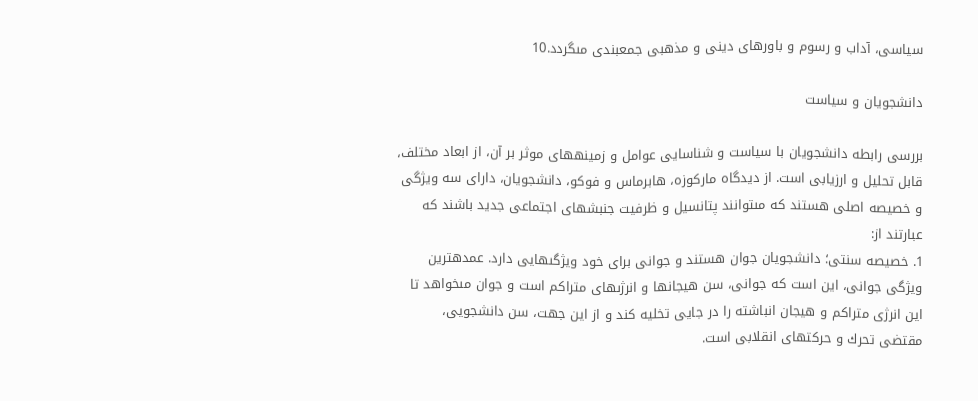سياسى، آداب و رسوم و باورهاى دينى و مذهبى جمعبندى مىگردد.10

دانشجويان و سياست

بررسى رابطه دانشجويان با سياست و شناسايى عوامل و زمينههاى موثر بر آن، از ابعاد مختلف، قابل تحليل و ارزيابى است. از ديدگاه ماركوزه، هابرماس و فوكو، دانشجويان، داراى سه ويژگى و خصيصه اصلى هستند كه مىتوانند پتانسيل و ظرفيت جنبشهاى اجتماعى جديد باشند كه عبارتند از:
1. خصيصه سنتى؛ دانشجويان جوان هستند و جوانى براى خود ويژگىهايى دارد. عمدهترين ويژگى جوانى، اين است كه جوانى، سن هيجانها و انرژىهاى متراكم است و جوان مىخواهد تا اين انرژى متراكم و هيجان انباشته را در جايى تخليه كند و از اين جهت، سن دانشجويى، مقتضى تحرك و حركتهاى انقلابى است.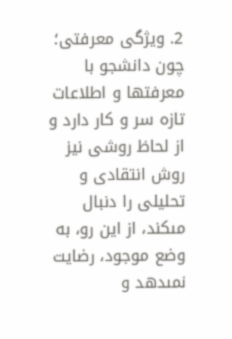2. ويژگى معرفتى؛ چون دانشجو با معرفتها و اطلاعات تازه سر و كار دارد و از لحاظ روشى نيز روش انتقادى و تحليلى را دنبال مىكند، از اين رو، به وضع موجود، رضايت نمىدهد و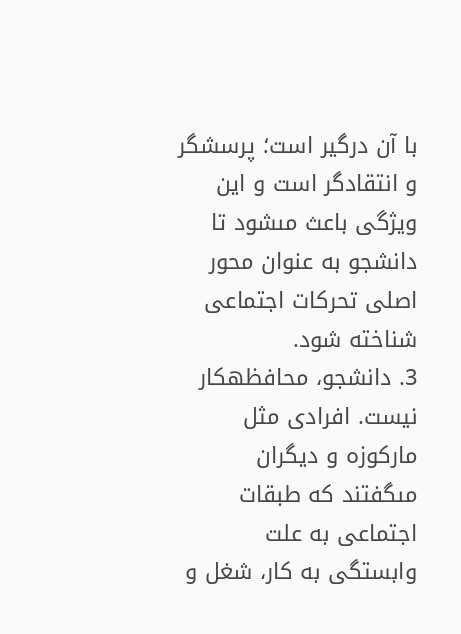با آن درگير است؛ پرسشگر و انتقادگر است و اين ويژگى باعث مىشود تا دانشجو به عنوان محور اصلى تحركات اجتماعى شناخته شود.
3. دانشجو، محافظهكار نيست. افرادى مثل ماركوزه و ديگران مىگفتند كه طبقات اجتماعى به علت وابستگى به كار، شغل و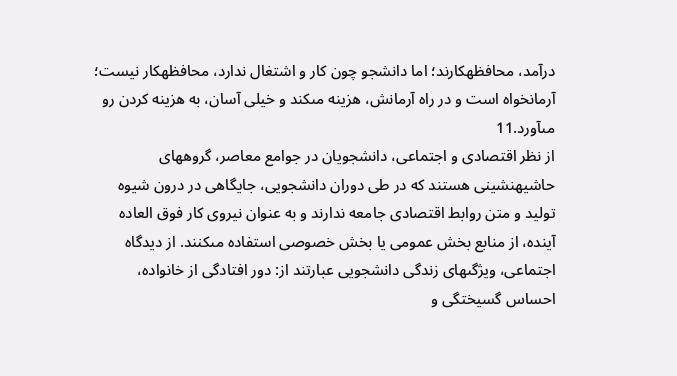درآمد، محافظهكارند؛ اما دانشجو چون كار و اشتغال ندارد، محافظهكار نيست؛ آرمانخواه است و در راه آرمانش، هزينه مىكند و خيلى آسان، به هزينه كردن رو مىآورد.11
از نظر اقتصادى و اجتماعى، دانشجويان در جوامع معاصر، گروههاى حاشيهنشينى هستند كه در طى دوران دانشجويى، جايگاهى در درون شيوه توليد و متن روابط اقتصادى جامعه ندارند و به عنوان نيروى كار فوق العاده آينده، از منابع بخش عمومى يا بخش خصوصى استفاده مىكنند. از ديدگاه اجتماعى، ويژگىهاى زندگى دانشجويى عبارتند از: دور افتادگى از خانواده، احساس گسيختگى و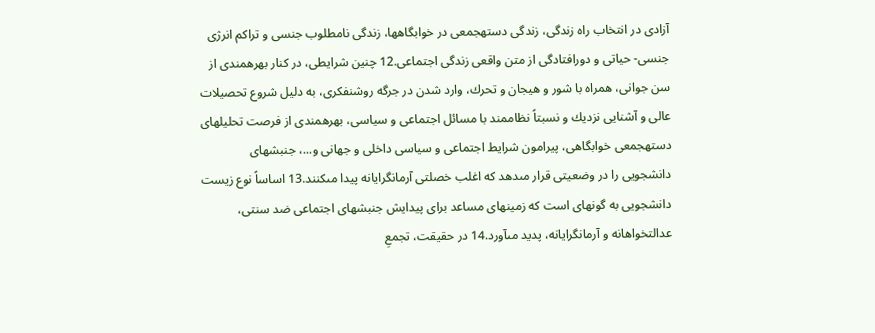آزادى در انتخاب راه زندگى، زندگى دستهجمعى در خوابگاهها، زندگى نامطلوب جنسى و تراكم انرژى جنسى- حياتى و دورافتادگى از متن واقعى زندگى اجتماعى.12 چنين شرايطى، در كنار بهرهمندى از سن جوانى، همراه با شور و هيجان و تحرك، وارد شدن در جرگه روشنفكرى، به دليل شروع تحصيلات عالى و آشنايى نزديك و نسبتاً نظاممند با مسائل اجتماعى و سياسى، بهرهمندى از فرصت تحليلهاى دستهجمعى خوابگاهى، پيرامون شرايط اجتماعى و سياسى داخلى و جهانى و...، جنبشهاى دانشجويى را در وضعيتى قرار مىدهد كه اغلب خصلتى آرمانگرايانه پيدا مىكنند.13 اساساً نوع زيست دانشجويى به گونهاى است كه زمينهاى مساعد براى پيدايش جنبشهاى اجتماعى ضد سنتى، عدالتخواهانه و آرمانگرايانه، پديد مىآورد.14 در حقيقت، تجمعِ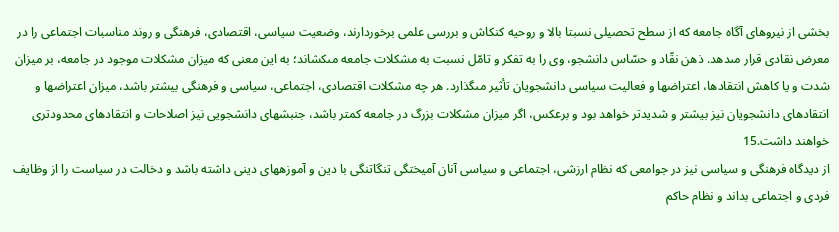بخشى از نيروهاى آگاه جامعه كه از سطح تحصيلى نسبتا بالا و روحيه كنكاش و بررسى علمى برخوردارند، وضعيت سياسى، اقتصادى، فرهنگى و روند مناسبات اجتماعى را در معرض نقادى قرار مىدهد. ذهن نقّاد و حسّاس دانشجو، وى را به تفكر و تامّل نسبت به مشكلات جامعه مىكشاند؛ به اين معنى كه ميزان مشكلات موجود در جامعه، بر ميزان شدت و يا كاهش انتقادها، اعتراضها و فعاليت سياسى دانشجويان تأثير مىگذارد. هر چه مشكلات اقتصادى، اجتماعى، سياسى و فرهنگى بيشتر باشد، ميزان اعتراضها و انتقادهاى دانشجويان نيز بيشتر و شديدتر خواهد بود و برعكس، اگر ميزان مشكلات بزرگ در جامعه كمتر باشد، جنبشهاى دانشجويى نيز اصلاحات و انتقادهاى محدودترى خواهند داشت.15
از ديدگاه فرهنگى و سياسى نيز در جوامعى كه نظام ارزشى، اجتماعى و سياسى آنان آميختگى تنگاتنگى با دين و آموزههاى دينى داشته باشد و دخالت در سياست را از وظايف فردى و اجتماعى بداند و نظام حاكم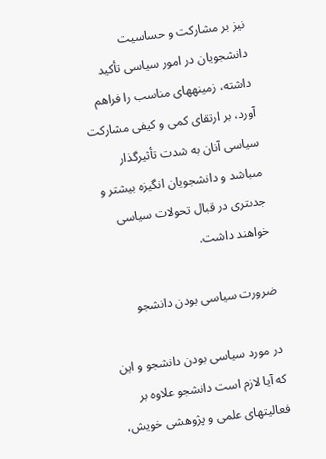نيز بر مشاركت و حساسيت دانشجويان در امور سياسى تأكيد داشته، زمينههاى مناسب را فراهم آورد، بر ارتقاى كمى و كيفى مشاركت سياسى آنان به شدت تأثيرگذار مىباشد و دانشجويان انگيزه بيشتر و جدىترى در قبال تحولات سياسى خواهند داشت.

ضرورت سياسى بودن دانشجو

در مورد سياسى بودن دانشجو و اين كه آيا لازم است دانشجو علاوه بر فعاليتهاى علمى و پژوهشى خويش،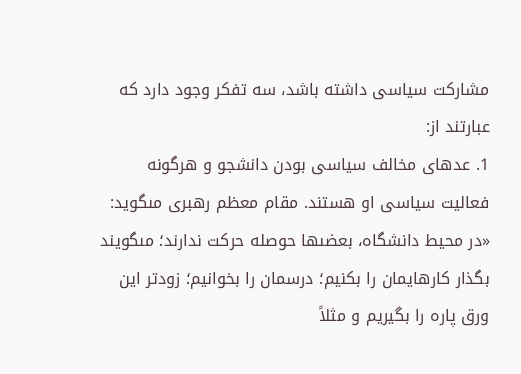مشاركت سياسى داشته باشد، سه تفكر وجود دارد كه عبارتند از:
1. عدهاى مخالف سياسى بودن دانشجو و هرگونه فعاليت سياسى او هستند. مقام معظم رهبرى مىگويد: «در محيط دانشگاه، بعضىها حوصله حركت ندارند؛ مىگويند بگذار كارهايمان را بكنيم؛ درسمان را بخوانيم؛ زودتر اين ورق پاره را بگيريم و مثلاً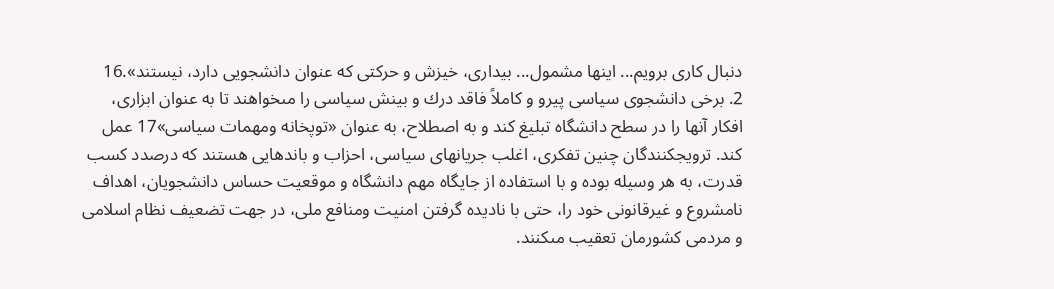دنبال كارى برويم... اينها مشمول... بيدارى، خيزش و حركتى كه عنوان دانشجويى دارد، نيستند».16
2. برخى دانشجوى سياسى پيرو و كاملاً فاقد درك و بينش سياسى را مىخواهند تا به عنوان ابزارى، افكار آنها را در سطح دانشگاه تبليغ كند و به اصطلاح، به عنوان «توپخانه ومهمات سياسى»17 عمل كند. ترويجكنندگان چنين تفكرى، اغلب جريانهاى سياسى، احزاب و باندهايى هستند كه درصدد كسب قدرت، به هر وسيله بوده و با استفاده از جايگاه مهم دانشگاه و موقعيت حساس دانشجويان، اهداف نامشروع و غيرقانونى خود را، حتى با ناديده گرفتن امنيت ومنافع ملى، در جهت تضعيف نظام اسلامى و مردمى كشورمان تعقيب مىكنند.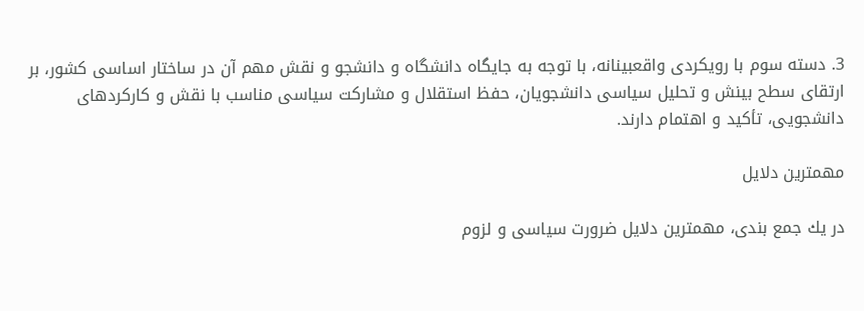3. دسته سوم با رويكردى واقعبينانه، با توجه به جايگاه دانشگاه و دانشجو و نقش مهم آن در ساختار اساسى كشور، بر ارتقاى سطح بينش و تحليل سياسى دانشجويان، حفظ استقلال و مشاركت سياسى مناسب با نقش و كاركردهاى دانشجويى، تأكيد و اهتمام دارند.

مهمترين دلايل

در يك جمع بندى، مهمترين دلايل ضرورت سياسى و لزوم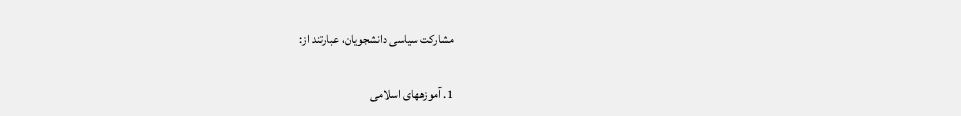مشاركت سياسى دانشجويان، عبارتند از:

1. آموزههاى اسلامى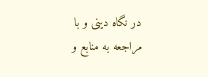در نگاه دينى و با مراجعه به منابع و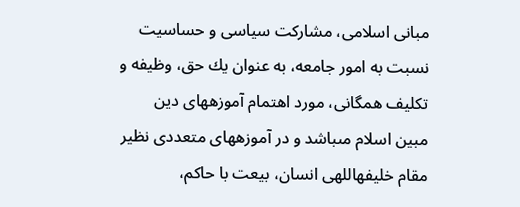مبانى اسلامى، مشاركت سياسى و حساسيت نسبت به امور جامعه، به عنوان يك حق، وظيفه و تكليف همگانى، مورد اهتمام آموزههاى دين مبين اسلام مىباشد و در آموزههاى متعددى نظير مقام خليفهاللهى انسان، بيعت با حاكم،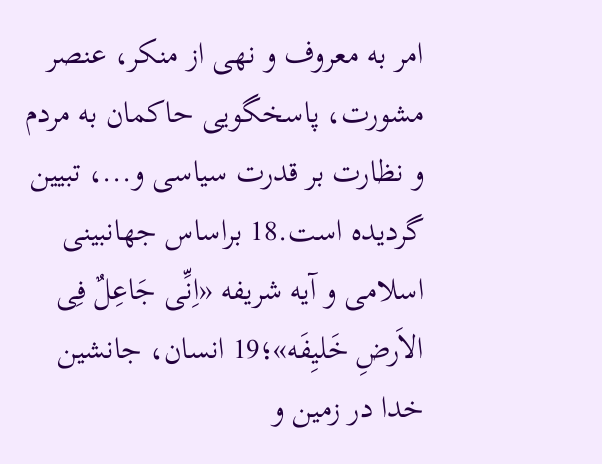امر به معروف و نهى از منكر، عنصر مشورت، پاسخگويى حاكمان به مردم و نظارت بر قدرت سياسى و...، تبيين گرديده است.18 براساس جهانبينى اسلامى و آيه شريفه «اِنِّى جَاعِلٌ فِى الاَرضِ خَليِفَه»؛19 انسان، جانشين خدا در زمين و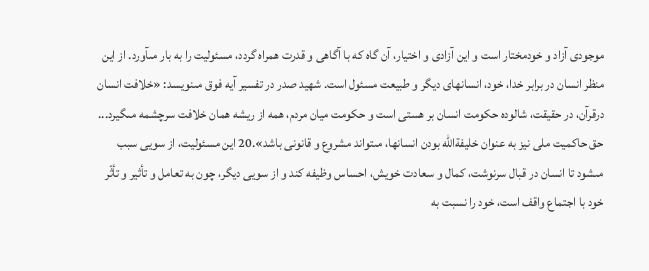موجودى آزاد و خودمختار است و اين آزادى و اختيار، آن گاه كه با آگاهى و قدرت همراه گردد، مسئوليت را به بار مىآورد. از اين منظر انسان در برابر خدا، خود، انسانهاى ديگر و طبيعت مسئول است. شهيد صدر در تفسير آيه فوق مىنويسد: «خلافت انسان درقرآن، در حقيقت، شالوده حكومت انسان بر هستى است و حكومت ميان مردم، همه از ريشه همان خلافت سرچشمه مىگيرد... حق حاكميت ملى نيز به عنوان خليفةالله بودن انسانها، مىتواند مشروع و قانونى باشد».20 اين مسئوليت، از سويى سبب مىشود تا انسان در قبال سرنوشت، كمال و سعادت خويش، احساس وظيفه كند و از سويى ديگر، چون به تعامل و تأثير و تأثّر خود با اجتماع واقف است، خود را نسبت به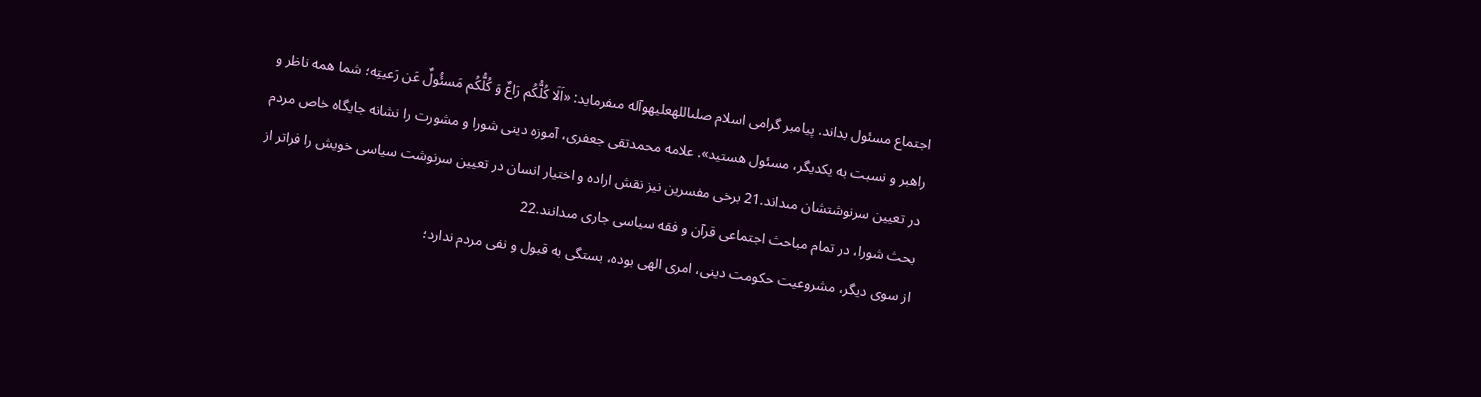اجتماع مسئول بداند. پيامبر گرامى اسلام صلىاللهعليهوآله مىفرمايد: «اَلَا كُلُّكُم رَاعٌ وَ كُلُّكُم مَسئُولٌ عَن رَعيتِه؛ شما همه ناظر و راهبر و نسبت به يكديگر، مسئول هستيد». علامه محمدتقى جعفرى، آموزه دينى شورا و مشورت را نشانه جايگاه خاص مردم در تعيين سرنوشتشان مىداند.21 برخى مفسرين نيز نقش اراده و اختيار انسان در تعيين سرنوشت سياسى خويش را فراتر از بحث شورا، در تمام مباحث اجتماعى قرآن و فقه سياسى جارى مىدانند.22
از سوى ديگر، مشروعيت حكومت دينى، امرى الهى بوده، بستگى به قبول و نفى مردم ندارد؛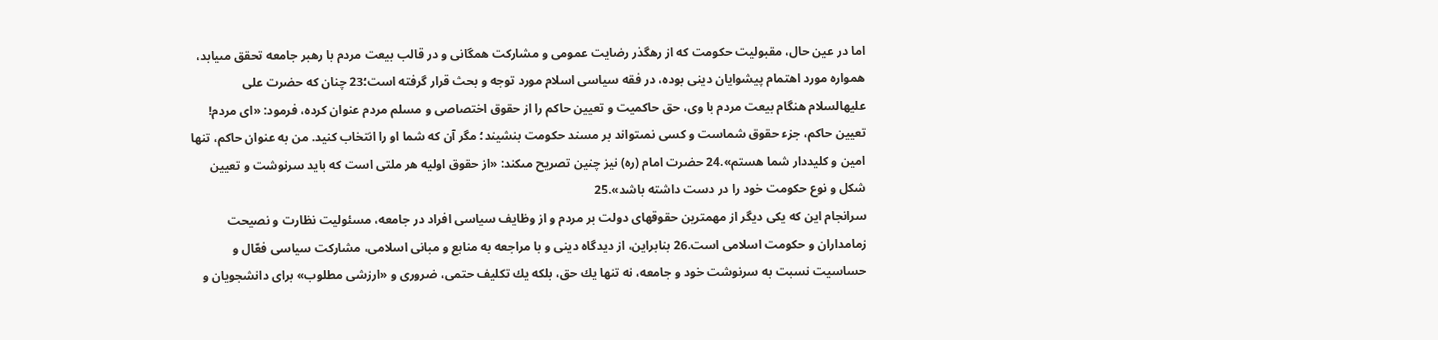اما در عين حال، مقبوليت حكومت كه از رهگذر رضايت عمومى و مشاركت همگانى و در قالب بيعت مردم با رهبر جامعه تحقق مىيابد، همواره مورد اهتمام پيشوايان دينى بوده، در فقه سياسى اسلام مورد توجه و بحث قرار گرفته است؛23 چنان كه حضرت على عليهالسلام هنگام بيعت مردم با وى، حق حاكميت و تعيين حاكم را از حقوق اختصاصى و مسلم مردم عنوان كرده، فرمود: «اى مردم! تعيين حاكم، جزء حقوق شماست و كسى نمىتواند بر مسند حكومت بنشيند؛ مگر آن كه شما او را انتخاب كنيد. من به عنوان حاكم، تنها امين و كليددار شما هستم».24 حضرت امام (ره) نيز چنين تصريح مىكند: «از حقوق اوليه هر ملتى است كه بايد سرنوشت و تعيين شكل و نوع حكومت خود را در دست داشته باشد».25
سرانجام اين كه يكى ديگر از مهمترين حقوقهاى دولت بر مردم و از وظايف سياسى افراد در جامعه، مسئوليت نظارت و نصيحت زمامداران و حكومت اسلامى است.26 بنابراين، از ديدگاه دينى و با مراجعه به منابع و مبانى اسلامى، مشاركت سياسى فعّال و حساسيت نسبت به سرنوشت خود و جامعه، نه تنها يك حق، بلكه يك تكليف حتمى، ضرورى و «ارزشى مطلوب» براى دانشجويان و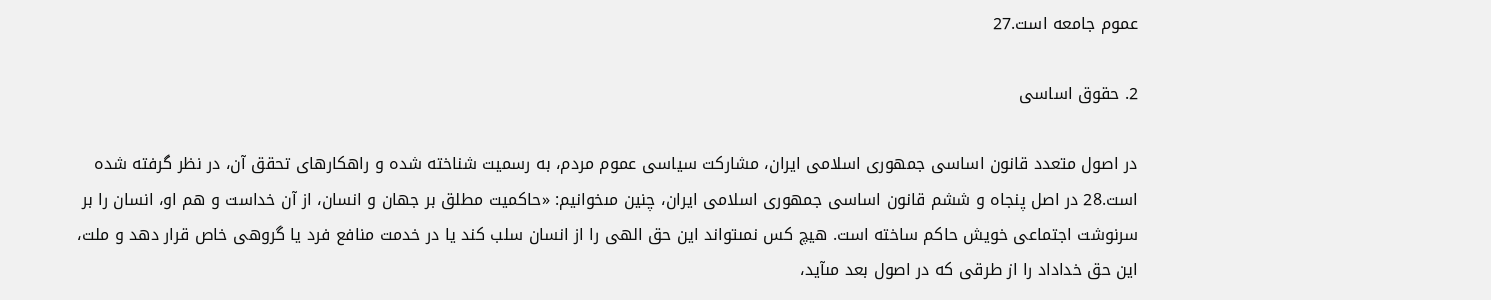عموم جامعه است.27

2. حقوق اساسى

در اصول متعدد قانون اساسى جمهورى اسلامى ايران، مشاركت سياسى عموم مردم، به رسميت شناخته شده و راهكارهاى تحقق آن، در نظر گرفته شده است.28 در اصل پنجاه و ششم قانون اساسى جمهورى اسلامى ايران، چنين مىخوانيم: «حاكميت مطلق بر جهان و انسان، از آن خداست و هم او، انسان را بر سرنوشت اجتماعى خويش حاكم ساخته است. هيچ كس نمىتواند اين حق الهى را از انسان سلب كند يا در خدمت منافع فرد يا گروهى خاص قرار دهد و ملت، اين حق خداداد را از طرقى كه در اصول بعد مىآيد،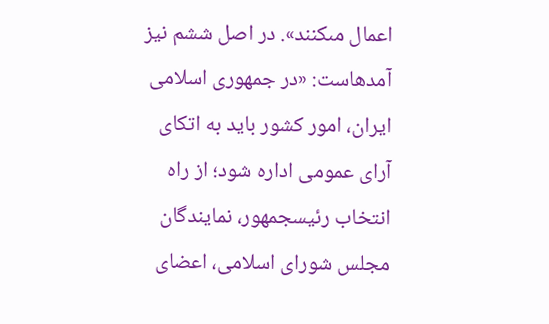اعمال مىكنند». در اصل ششم نيز آمدهاست: «در جمهورى اسلامى ايران، امور كشور بايد به اتكاى آراى عمومى اداره شود؛ از راه انتخاب رئيسجمهور، نمايندگان مجلس شوراى اسلامى، اعضاى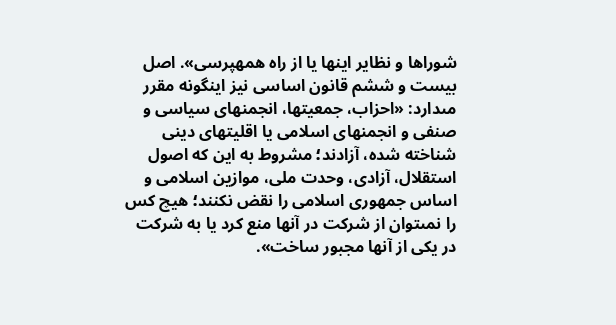شوراها و نظاير اينها يا از راه همهپرسى». اصل بيست و ششم قانون اساسى نيز اينگونه مقرر مىدارد: «احزاب، جمعيتها، انجمنهاى سياسى و صنفى و انجمنهاى اسلامى يا اقليتهاى دينى شناخته شده، آزادند؛ مشروط به اين كه اصول استقلال، آزادى، وحدت ملى، موازين اسلامى و اساس جمهورى اسلامى را نقض نكنند؛ هيچ كس را نمىتوان از شركت در آنها منع كرد يا به شركت در يكى از آنها مجبور ساخت».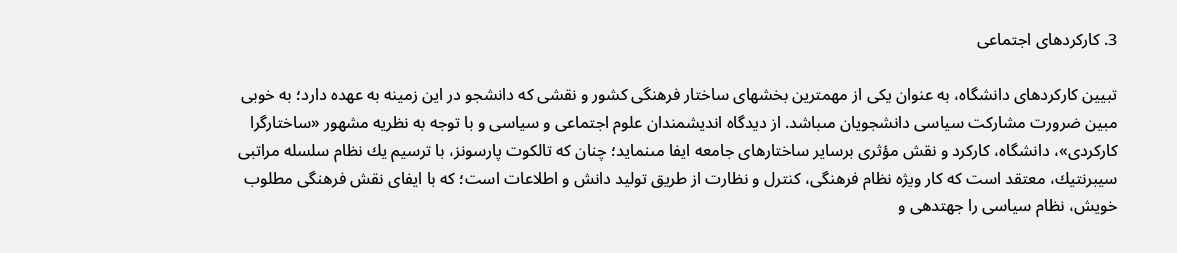3. كاركردهاى اجتماعى

تبيين كاركردهاى دانشگاه، به عنوان يكى از مهمترين بخشهاى ساختار فرهنگى كشور و نقشى كه دانشجو در اين زمينه به عهده دارد؛ به خوبى مبين ضرورت مشاركت سياسى دانشجويان مىباشد. از ديدگاه انديشمندان علوم اجتماعى و سياسى و با توجه به نظريه مشهور «ساختارگرا كاركردى»، دانشگاه، كاركرد و نقش مؤثرى برساير ساختارهاى جامعه ايفا مىنمايد؛ چنان كه تالكوت پارسونز، با ترسيم يك نظام سلسله مراتبى سيبرنتيك، معتقد است كه كار ويژه نظام فرهنگى، كنترل و نظارت از طريق توليد دانش و اطلاعات است؛ كه با ايفاى نقش فرهنگى مطلوب خويش، نظام سياسى را جهتدهى و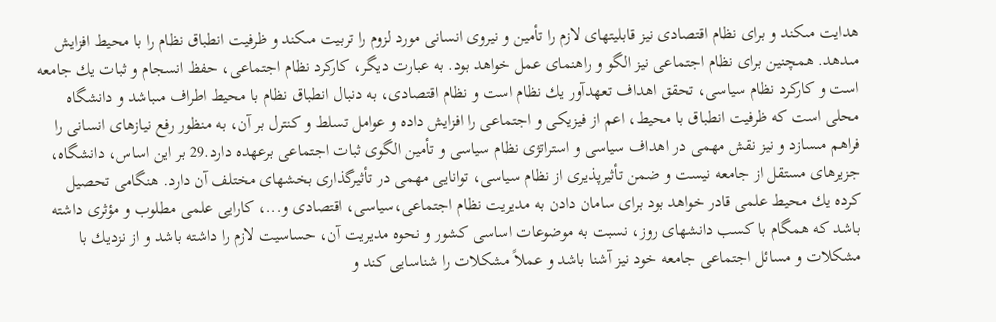هدايت مىكند و براى نظام اقتصادى نيز قابليتهاى لازم را تأمين و نيروى انسانى مورد لزوم را تربيت مىكند و ظرفيت انطباق نظام را با محيط افزايش مىدهد. همچنين براى نظام اجتماعى نيز الگو و راهنماى عمل خواهد بود. به عبارت ديگر، كاركرد نظام اجتماعى، حفظ انسجام و ثبات يك جامعه است و كاركرد نظام سياسى، تحقق اهداف تعهدآور يك نظام است و نظام اقتصادى، به دنبال انطباق نظام با محيط اطراف مىباشد و دانشگاه محلى است كه ظرفيت انطباق با محيط، اعم از فيزيكى و اجتماعى را افزايش داده و عوامل تسلط و كنترل بر آن، به منظور رفع نيازهاى انسانى را فراهم مىسازد و نيز نقش مهمى در اهداف سياسى و استراتژى نظام سياسى و تأمين الگوى ثبات اجتماعى برعهده دارد.29 بر اين اساس، دانشگاه، جزيرهاى مستقل از جامعه نيست و ضمن تأثيرپذيرى از نظام سياسى، توانايى مهمى در تأثيرگذارى بخشهاى مختلف آن دارد. هنگامى تحصيل كرده يك محيط علمى قادر خواهد بود براى سامان دادن به مديريت نظام اجتماعى،سياسى، اقتصادى و...، كارايى علمى مطلوب و مؤثرى داشته باشد كه همگام با كسب دانشهاى روز، نسبت به موضوعات اساسى كشور و نحوه مديريت آن، حساسيت لازم را داشته باشد و از نزديك با مشكلات و مسائل اجتماعى جامعه خود نيز آشنا باشد و عملاً مشكلات را شناسايى كند و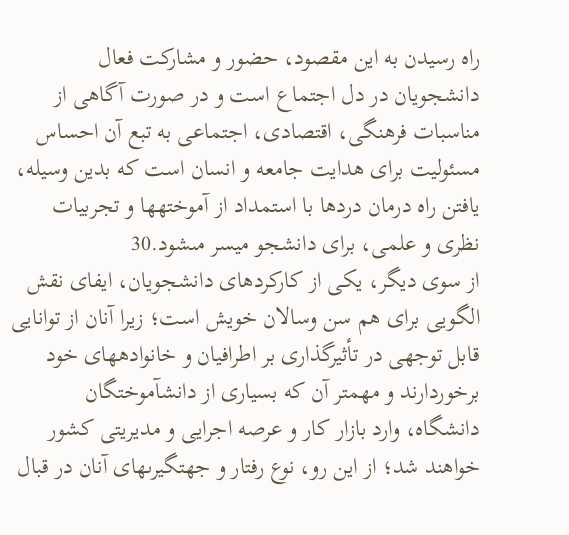راه رسيدن به اين مقصود، حضور و مشاركت فعال دانشجويان در دل اجتماع است و در صورت آگاهى از مناسبات فرهنگى، اقتصادى، اجتماعى به تبع آن احساس مسئوليت براى هدايت جامعه و انسان است كه بدين وسيله، يافتن راه درمان دردها با استمداد از آموختهها و تجربيات نظرى و علمى، براى دانشجو ميسر مىشود.30
از سوى ديگر، يكى از كاركردهاى دانشجويان، ايفاى نقش الگويى براى هم سن وسالان خويش است؛ زيرا آنان از توانايى قابل توجهى در تأثيرگذارى بر اطرافيان و خانوادههاى خود برخوردارند و مهمتر آن كه بسيارى از دانشآموختگان دانشگاه، وارد بازار كار و عرصه اجرايى و مديريتى كشور خواهند شد؛ از اين رو، نوع رفتار و جهتگيرىهاى آنان در قبال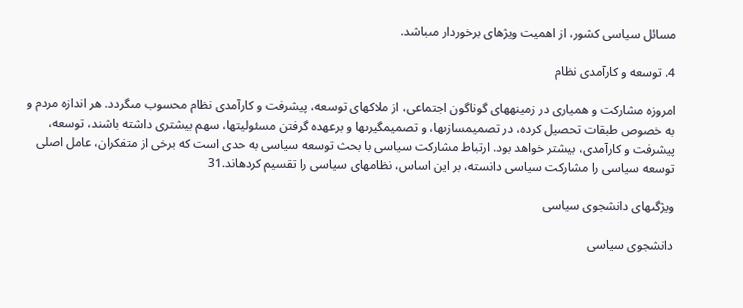مسائل سياسى كشور، از اهميت ويژهاى برخوردار مىباشد.

4. توسعه و كارآمدى نظام

امروزه مشاركت و هميارى در زمينههاى گوناگون اجتماعى، از ملاكهاى توسعه، پيشرفت و كارآمدى نظام محسوب مىگردد. هر اندازه مردم و به خصوص طبقات تحصيل كرده، در تصميمسازىها، و تصميمگيرىها و برعهده گرفتن مسئوليتها، سهم بيشترى داشته باشند، توسعه، پيشرفت و كارآمدى، بيشتر خواهد بود. ارتباط مشاركت سياسى با بحث توسعه سياسى به حدى است كه برخى از متفكران، عامل اصلى توسعه سياسى را مشاركت سياسى دانسته، بر اين اساس، نظامهاى سياسى را تقسيم كردهاند.31

ويژگىهاى دانشجوى سياسى

دانشجوى سياسى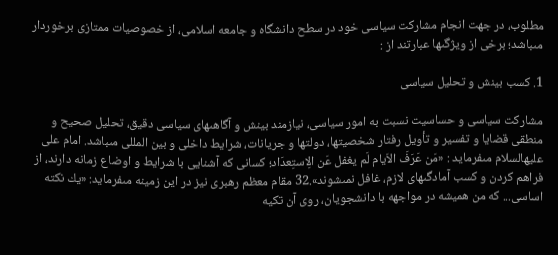مطلوب، در جهت انجام مشاركت سياسى خود در سطح دانشگاه و جامعه اسلامى، از خصوصيات ممتازى برخوردار مىباشد؛ برخى از ويژگىها عبارتند از :

1. كسب بينش و تحليل سياسى

مشاركت سياسى و حساسيت نسبت به امور سياسى، نيازمند بينش و آگاهىهاى سياسى دقيق، تحليل صحيح و منطقى قضايا و تفسير و تأويل رفتار شخصيتها، دولتها و جريانات، شرايط داخلى و بين المللى مىباشد. امام على عليهالسلام مىفرمايد : «مَن عَرَفَ الاَيام لَم يغفل عَن الِاستِعدَاد؛ كسانى كه آشنايى با شرايط و اوضاع زمانه دارند، از فراهم كردن و كسب آمادگىهاى لازم، غافل نمىشوند».32 مقام معظم رهبرى نيز در اين زمينه مىفرمايد: «يك نكته اساسى... كه من هميشه در مواجهه با دانشجويان، روى آن تكيه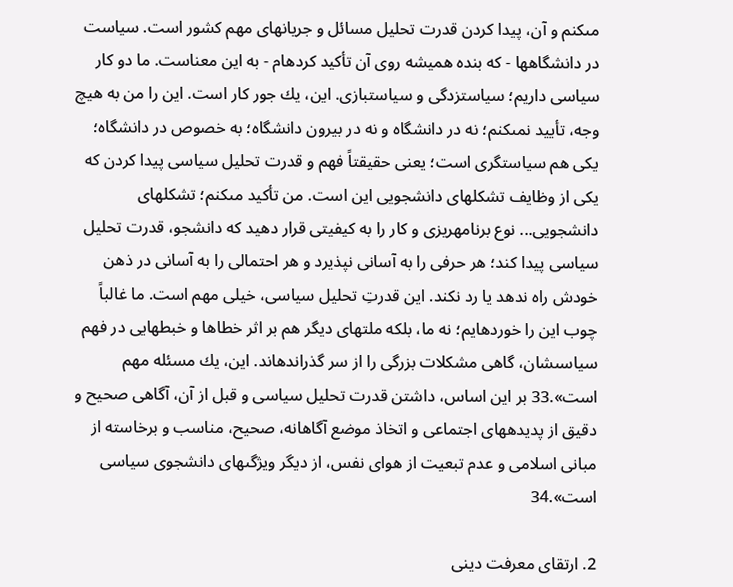مىكنم و آن، پيدا كردن قدرت تحليل مسائل و جريانهاى مهم كشور است. سياست در دانشگاهها - كه بنده هميشه روى آن تأكيد كردهام - به اين معناست. ما دو كار سياسى داريم؛ سياستزدگى و سياستبازى. اين، يك جور كار است. اين را من به هيچ وجه، تأييد نمىكنم؛ نه در دانشگاه و نه در بيرون دانشگاه؛ به خصوص در دانشگاه؛ يكى هم سياستگرى است؛ يعنى حقيقتاً فهم و قدرت تحليل سياسى پيدا كردن كه يكى از وظايف تشكلهاى دانشجويى اين است. من تأكيد مىكنم؛ تشكلهاى دانشجويى... نوع برنامهريزى و كار را به كيفيتى قرار دهيد كه دانشجو، قدرت تحليل سياسى پيدا كند؛ هر حرفى را به آسانى نپذيرد و هر احتمالى را به آسانى در ذهن خودش راه ندهد يا رد نكند. اين قدرتِ تحليل سياسى، خيلى مهم است. ما غالباً چوب اين را خوردهايم؛ نه ما، بلكه ملتهاى ديگر هم بر اثر خطاها و خبطهايى در فهم سياسىشان، گاهى مشكلات بزرگى را از سر گذراندهاند. اين، يك مسئله مهم است».33 بر اين اساس، داشتن قدرت تحليل سياسى و قبل از آن، آگاهى صحيح و دقيق از پديدههاى اجتماعى و اتخاذ موضع آگاهانه، صحيح، مناسب و برخاسته از مبانى اسلامى و عدم تبعيت از هواى نفس، از ديگر ويژگىهاى دانشجوى سياسى است».34

2. ارتقاى معرفت دينى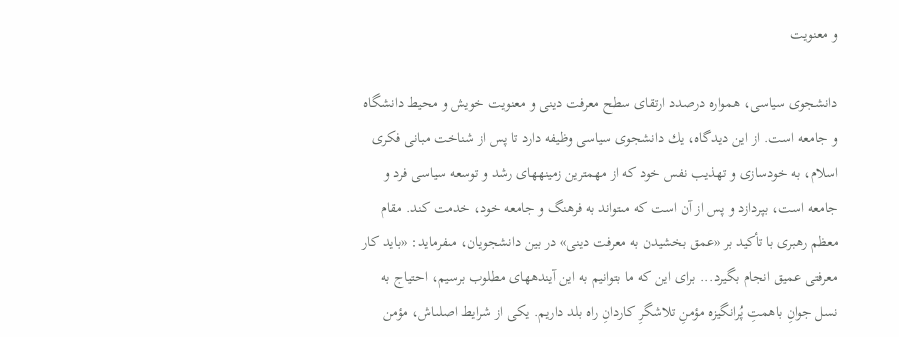و معنويت

دانشجوى سياسى، همواره درصدد ارتقاى سطح معرفت دينى و معنويت خويش و محيط دانشگاه و جامعه است. از اين ديدگاه، يك دانشجوى سياسى وظيفه دارد تا پس از شناخت مبانى فكرى اسلام، به خودسازى و تهذيب نفس خود كه از مهمترين زمينههاى رشد و توسعه سياسى فرد و جامعه است، بپردازد و پس از آن است كه مىتواند به فرهنگ و جامعه خود، خدمت كند. مقام معظم رهبرى با تأكيد بر «عمق بخشيدن به معرفت دينى» در بين دانشجويان، مىفرمايد: «بايد كار معرفتى عميق انجام بگيرد... براى اين كه ما بتوانيم به اين آيندههاى مطلوب برسيم، احتياج به نسل جوانِ باهمتِ پُرانگيزه مؤمنِ تلاشگرِ كاردانِ راه بلد داريم. يكى از شرايط اصلىاش، مؤمن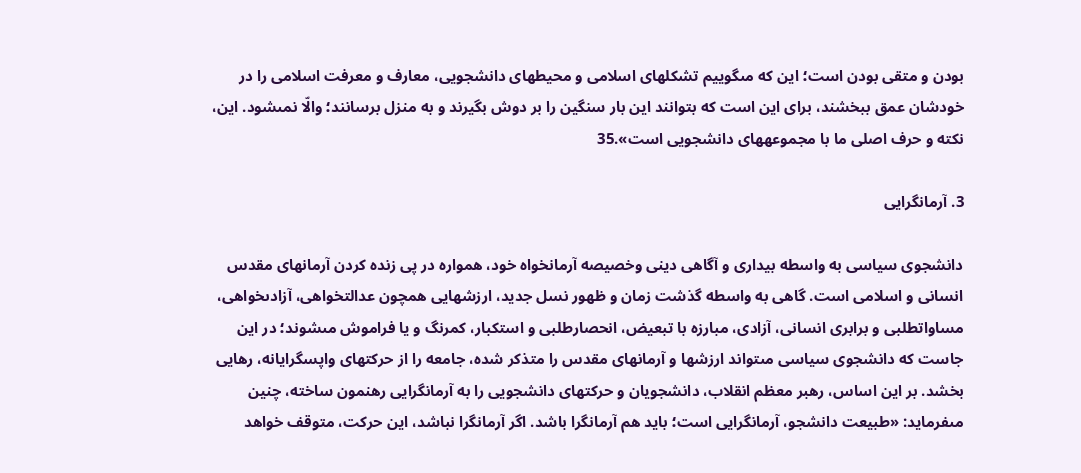بودن و متقى بودن است؛ اين كه مىگوييم تشكلهاى اسلامى و محيطهاى دانشجويى، معارف و معرفت اسلامى را در خودشان عمق ببخشند، براى اين است كه بتوانند اين بار سنگين را بر دوش بگيرند و به منزل برسانند؛ والّا نمىشود. اين، نكته و حرف اصلى ما با مجموعههاى دانشجويى است».35

3. آرمانگرايى

دانشجوى سياسى به واسطه بيدارى و آگاهى دينى وخصيصه آرمانخواه خود، همواره در پى زنده كردن آرمانهاى مقدس انسانى و اسلامى است. گاهى به واسطه گذشت زمان و ظهور نسل جديد، ارزشهايى همچون عدالتخواهى، آزادىخواهى، مساواتطلبى و برابرى انسانى، آزادى، مبارزه با تبعيض، انحصارطلبى و استكبار، كمرنگ و يا فراموش مىشوند؛ در اين جاست كه دانشجوى سياسى مىتواند ارزشها و آرمانهاى مقدس را متذكر شده، جامعه را از حركتهاى واپسگرايانه، رهايى بخشد. بر اين اساس، رهبر معظم انقلاب، دانشجويان و حركتهاى دانشجويى را به آرمانگرايى رهنمون ساخته، چنين مىفرمايد: «طبيعت دانشجو، آرمانگرايى است؛ بايد هم آرمانگرا باشد. اگر آرمانگرا نباشد، اين حركت، متوقف خواهد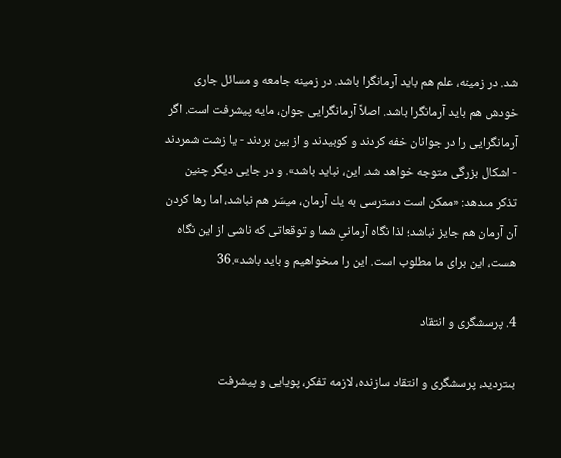شد. در زمينه، علم هم بايد آرمانگرا باشد. در زمينه جامعه و مسائل جارى خودش هم بايد آرمانگرا باشد. اصلاً آرمانگرايى جوان، مايه پيشرفت است. اگر آرمانگرايى را در جوانان خفه كردند و كوبيدند و از بين بردند - يا زشت شمردند - اشكال بزرگى متوجه خواهد شد. اين، نبايد باشد». و در جايى ديگر چنين تذكر مىدهد: «ممكن است دسترسى به يك آرمان، ميسّر هم نباشد، اما رها كردن آن آرمان هم جايز نباشد؛ لذا نگاه آرمانىِ شما و توقعاتى كه ناشى از اين نگاه هست، اين براى ما مطلوب است. اين را مىخواهيم و بايد باشد».36

4. پرسشگرى و انتقاد

بىترديد، پرسشگرى و انتقاد سازنده، لازمه تفكر، پويايى و پيشرفت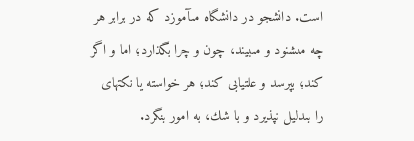است. دانشجو در دانشگاه مىآموزد كه در برابر هر چه مىشنود و مىبيند، چون و چرا بگذارد؛ اما و اگر كند؛ بپرسد و علتيابى كند؛ هر خواسته يا نكتهاى را بىدليل نپذيرد و با شك، به امور بنگرد.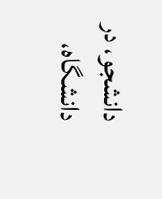دانشجو، در دانشگاه،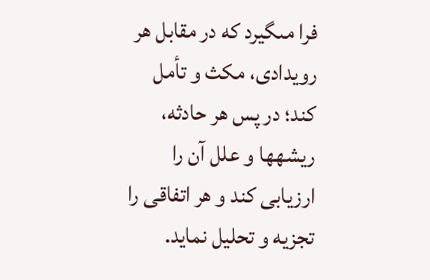فرا مىگيرد كه در مقابل هر رويدادى، مكث و تأمل كند؛ در پس هر حادثه، ريشهها و علل آن را ارزيابى كند و هر اتفاقى را تجزيه و تحليل نمايد.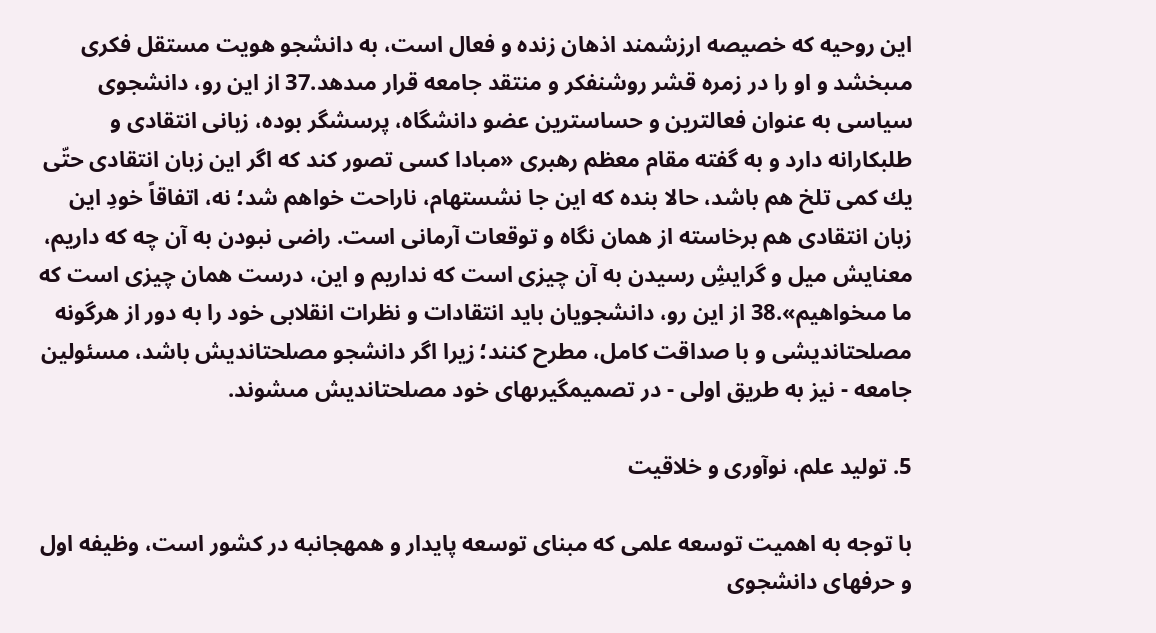اين روحيه كه خصيصه ارزشمند اذهان زنده و فعال است، به دانشجو هويت مستقل فكرى مىبخشد و او را در زمره قشر روشنفكر و منتقد جامعه قرار مىدهد.37 از اين رو، دانشجوى سياسى به عنوان فعالترين و حساسترين عضو دانشگاه، پرسشگر بوده، زبانى انتقادى و طلبكارانه دارد و به گفته مقام معظم رهبرى «مبادا كسى تصور كند كه اگر اين زبان انتقادى حتّى يك كمى تلخ هم باشد، حالا بنده كه اين جا نشستهام، ناراحت خواهم شد؛ نه، اتفاقاً خودِ اين زبان انتقادى هم برخاسته از همان نگاه و توقعات آرمانى است. راضى نبودن به آن چه كه داريم، معنايش ميل و گرايشِ رسيدن به آن چيزى است كه نداريم و اين، درست همان چيزى است كه ما مىخواهيم».38 از اين رو، دانشجويان بايد انتقادات و نظرات انقلابى خود را به دور از هرگونه مصلحتانديشى و با صداقت كامل، مطرح كنند؛ زيرا اگر دانشجو مصلحتانديش باشد، مسئولين جامعه - نيز به طريق اولى - در تصميمگيرىهاى خود مصلحتانديش مىشوند.

5. توليد علم، نوآورى و خلاقيت

با توجه به اهميت توسعه علمى كه مبناى توسعه پايدار و همهجانبه در كشور است، وظيفه اول و حرفهاى دانشجوى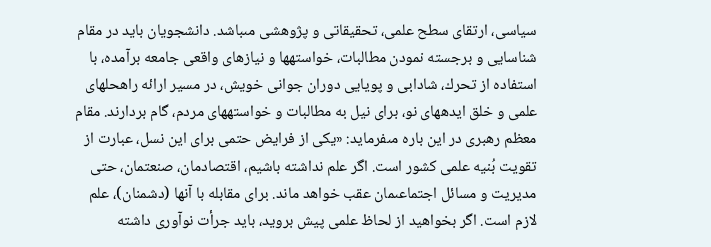سياسى، ارتقاى سطح علمى، تحقيقاتى و پژوهشى مىباشد. دانشجويان بايد در مقام شناسايى و برجسته نمودن مطالبات، خواستهها و نيازهاى واقعى جامعه برآمده، با استفاده از تحرك، شادابى و پويايى دوران جوانى خويش، در مسير ارائه راهحلهاى علمى و خلق ايدههاى نو، براى نيل به مطالبات و خواستههاى مردم، گام بردارند. مقام معظم رهبرى در اين باره مىفرمايد: «يكى از فرايض حتمى براى اين نسل، عبارت از تقويت بُنيه علمى كشور است. اگر علم نداشته باشيم، اقتصادمان، صنعتمان، حتى مديريت و مسائل اجتماعىمان عقب خواهد ماند. براى مقابله با آنها (دشمنان)، علم لازم است. اگر بخواهيد از لحاظ علمى پيش برويد، بايد جرأت نوآورى داشته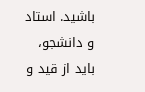باشيد. استاد و دانشجو، بايد از قيد و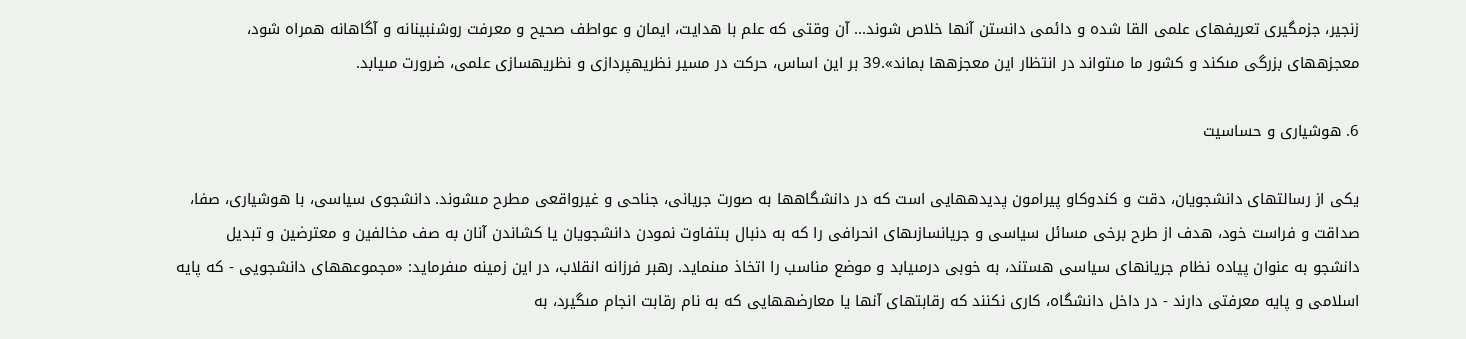زنجير، جزمگيرى تعريفهاى علمى القا شده و دائمى دانستن آنها خلاص شوند... آن وقتى كه علم با هدايت، ايمان و عواطف صحيح و معرفت روشنبينانه و آگاهانه همراه شود، معجزههاى بزرگى مىكند و كشور ما مىتواند در انتظار اين معجزهها بماند».39 بر اين اساس، حركت در مسير نظريهپردازى و نظريهسازى علمى، ضرورت مىيابد.

6. هوشيارى و حساسيت

يكى از رسالتهاى دانشجويان، دقت و كندوكاو پيرامون پديدههايى است كه در دانشگاهها به صورت جريانى، جناحى و غيرواقعى مطرح مىشوند. دانشجوى سياسى، با هوشيارى، صفا، صداقت و فراست خود، هدف از طرح برخى مسائل سياسى و جريانسازىهاى انحرافى را كه به دنبال بىتفاوت نمودن دانشجويان يا كشاندن آنان به صف مخالفين و معترضين و تبديل دانشجو به عنوان پياده نظام جريانهاى سياسى هستند، به خوبى درمىيابد و موضع مناسب را اتخاذ مىنمايد. رهبر فرزانه انقلاب، در اين زمينه مىفرمايد: «مجموعههاى دانشجويى - كه پايه اسلامى و پايه معرفتى دارند - در داخل دانشگاه، كارى نكنند كه رقابتهاى آنها يا معارضههايى كه به نام رقابت انجام مىگيرد، به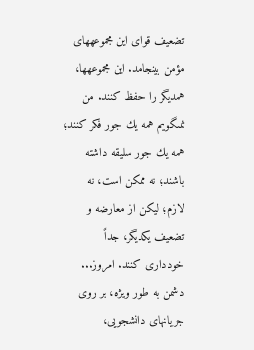تضعيف قواى اين مجموعههاى مؤمن بينجامد. اين مجموعهها، همديگر را حفظ كنند. من نمىگويم همه يك جور فكر كنند؛ همه يك جور سليقه داشته باشند؛ نه ممكن است، نه لازم؛ ليكن از معارضه و تضعيف يكديگر، جداً خوددارى كنند. امروز... دشمن به طور ويژه، بر روى جريانهاى دانشجويى،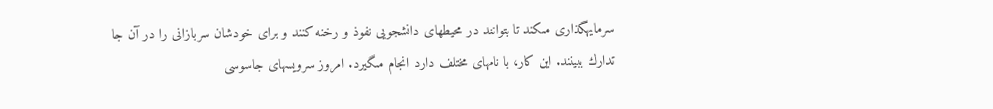سرمايهگذارى مىكند تا بتوانند در محيطهاى دانشجويى نفوذ و رخنه كنند و براى خودشان سربازانى را در آن جا تدارك ببينند. اين كار، با نامهاى مختلف دارد انجام مىگيرد. امروز سرويسهاى جاسوسى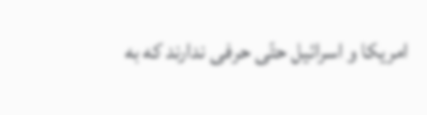امريكا و اسرائيل حتّى حرفى ندارند كه به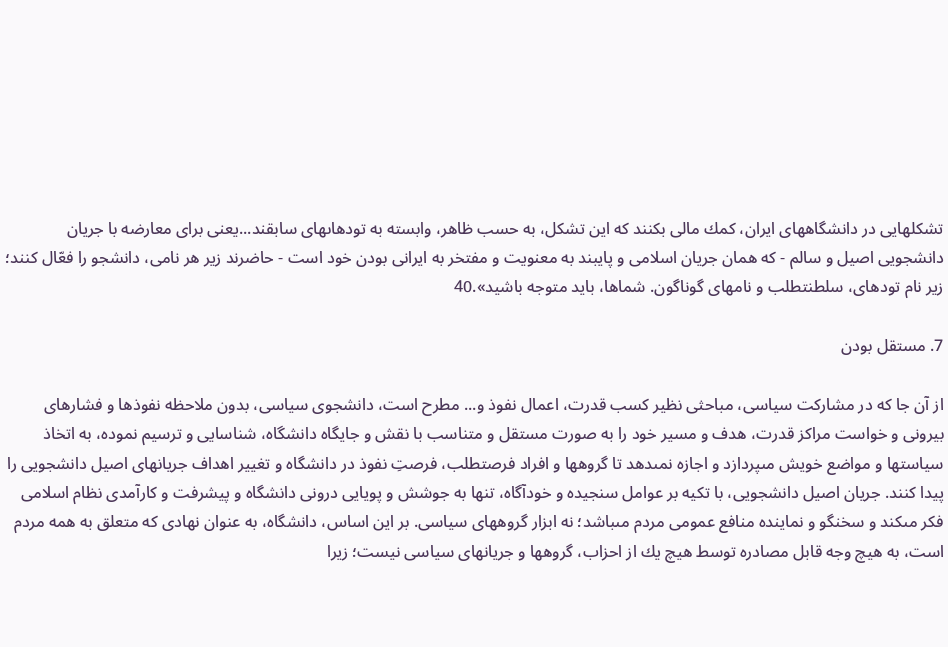تشكلهايى در دانشگاههاى ايران، كمك مالى بكنند كه اين تشكل، به حسب ظاهر، وابسته به تودهاىهاى سابقند...يعنى براى معارضه با جريان دانشجويى اصيل و سالم - كه همان جريان اسلامى و پايبند به معنويت و مفتخر به ايرانى بودن خود است - حاضرند زير هر نامى، دانشجو را فعّال كنند؛ زير نام تودهاى، سلطنتطلب و نامهاى گوناگون. شماها، بايد متوجه باشيد».40

7. مستقل بودن

از آن جا كه در مشاركت سياسى، مباحثى نظير كسب قدرت، اعمال نفوذ و... مطرح است، دانشجوى سياسى، بدون ملاحظه نفوذها و فشارهاى بيرونى و خواست مراكز قدرت، هدف و مسير خود را به صورت مستقل و متناسب با نقش و جايگاه دانشگاه، شناسايى و ترسيم نموده، به اتخاذ سياستها و مواضع خويش مىپردازد و اجازه نمىدهد تا گروهها و افراد فرصتطلب، فرصتِ نفوذ در دانشگاه و تغيير اهداف جريانهاى اصيل دانشجويى را پيدا كنند. جريان اصيل دانشجويى، با تكيه بر عوامل سنجيده و خودآگاه، تنها به جوشش و پويايى درونى دانشگاه و پيشرفت و كارآمدى نظام اسلامى فكر مىكند و سخنگو و نماينده منافع عمومى مردم مىباشد؛ نه ابزار گروههاى سياسى. بر اين اساس، دانشگاه، به عنوان نهادى كه متعلق به همه مردم است، به هيچ وجه قابل مصادره توسط هيچ يك از احزاب، گروهها و جريانهاى سياسى نيست؛ زيرا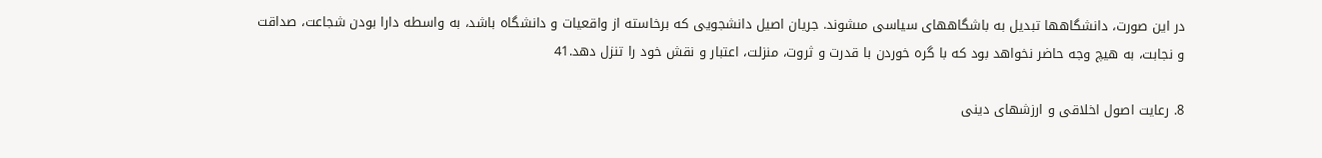در اين صورت، دانشگاهها تبديل به باشگاههاى سياسى مىشوند. جريان اصيل دانشجويى كه برخاسته از واقعيات و دانشگاه باشد، به واسطه دارا بودن شجاعت، صداقت و نجابت، به هيچ وجه حاضر نخواهد بود كه با گره خوردن با قدرت و ثروت، منزلت، اعتبار و نقش خود را تنزل دهد.41

8. رعايت اصول اخلاقى و ارزشهاى دينى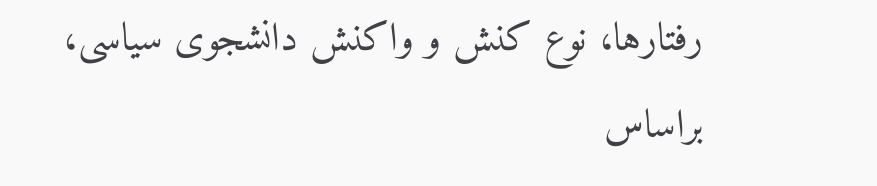رفتارها، نوع كنش و واكنش دانشجوى سياسى، براساس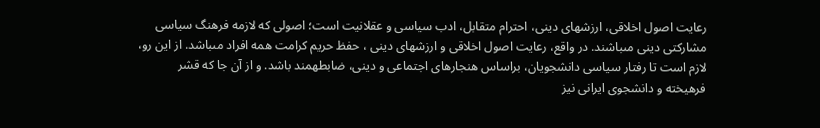رعايت اصول اخلاقى، ارزشهاى دينى، احترام متقابل، ادب سياسى و عقلانيت است؛ اصولى كه لازمه فرهنگ سياسى مشاركتى دينى مىباشند. در واقع، رعايت اصول اخلاقى و ارزشهاى دينى ، حفظ حريم كرامت همه افراد مىباشد. از اين رو، لازم است تا رفتار سياسى دانشجويان، براساس هنجارهاى اجتماعى و دينى، ضابطهمند باشد. و از آن جا كه قشر فرهيخته و دانشجوى ايرانى نيز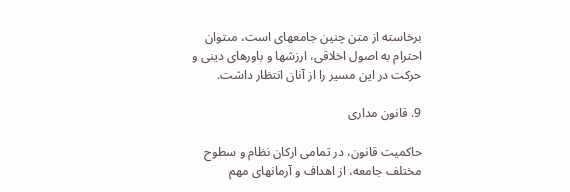برخاسته از متن چنين جامعهاى است، مىتوان احترام به اصول اخلاقى، ارزشها و باورهاى دينى و حركت در اين مسير را از آنان انتظار داشت.

9. قانون مدارى

حاكميت قانون، در تمامى اركان نظام و سطوح مختلف جامعه، از اهداف و آرمانهاى مهم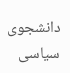دانشجوى سياسى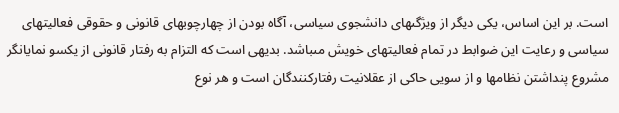است. بر اين اساس، يكى ديگر از ويژگىهاى دانشجوى سياسى، آگاه بودن از چهارچوبهاى قانونى و حقوقى فعاليتهاى سياسى و رعايت اين ضوابط در تمام فعاليتهاى خويش مىباشد. بديهى است كه التزام به رفتار قانونى از يكسو نمايانگر مشروع پنداشتن نظامها و از سويى حاكى از عقلانيت رفتاركنندگان است و هر نوع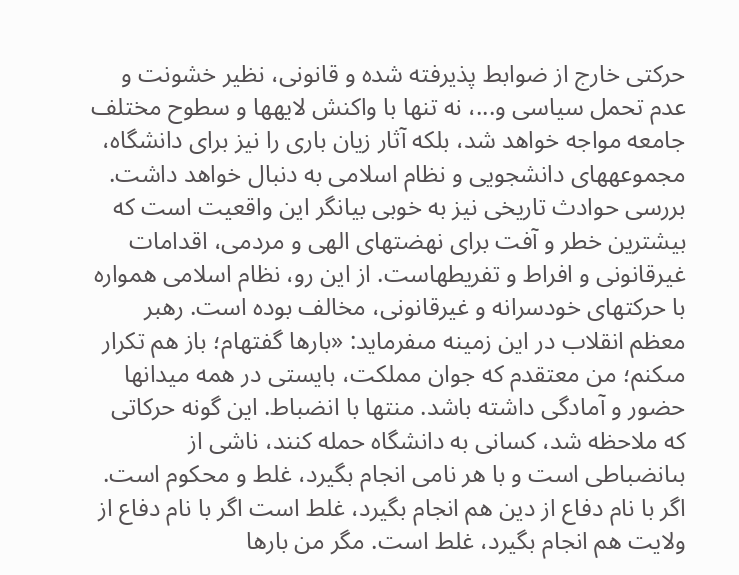حركتى خارج از ضوابط پذيرفته شده و قانونى، نظير خشونت و عدم تحمل سياسى و...، نه تنها با واكنش لايهها و سطوح مختلف جامعه مواجه خواهد شد، بلكه آثار زيان بارى را نيز براى دانشگاه، مجموعههاى دانشجويى و نظام اسلامى به دنبال خواهد داشت. بررسى حوادث تاريخى نيز به خوبى بيانگر اين واقعيت است كه بيشترين خطر و آفت براى نهضتهاى الهى و مردمى، اقدامات غيرقانونى و افراط و تفريطهاست. از اين رو، نظام اسلامى همواره با حركتهاى خودسرانه و غيرقانونى، مخالف بوده است. رهبر معظم انقلاب در اين زمينه مىفرمايد: «بارها گفتهام؛ باز هم تكرار مىكنم؛ من معتقدم كه جوان مملكت، بايستى در همه ميدانها حضور و آمادگى داشته باشد. منتها با انضباط. اين گونه حركاتى كه ملاحظه شد، كسانى به دانشگاه حمله كنند، ناشى از بىانضباطى است و با هر نامى انجام بگيرد، غلط و محكوم است. اگر با نام دفاع از دين هم انجام بگيرد، غلط است اگر با نام دفاع از ولايت هم انجام بگيرد، غلط است. مگر من بارها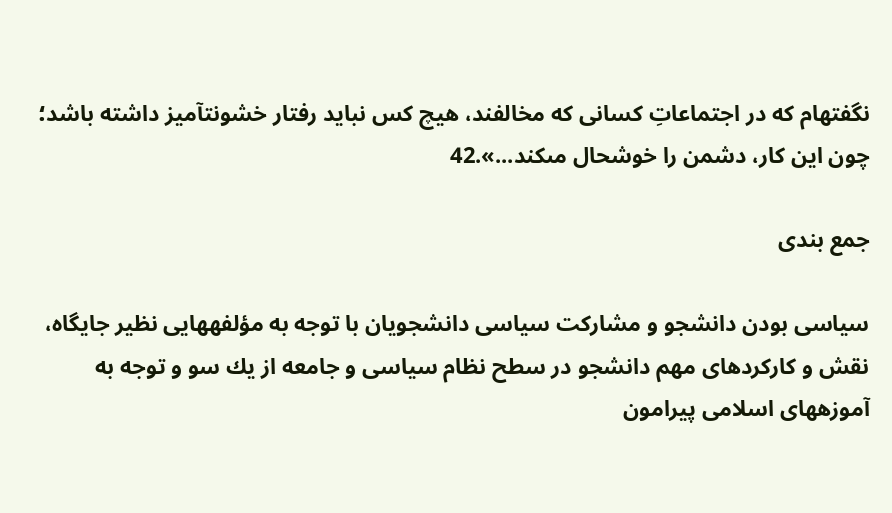نگفتهام كه در اجتماعاتِ كسانى كه مخالفند، هيچ كس نبايد رفتار خشونتآميز داشته باشد؛ چون اين كار، دشمن را خوشحال مىكند...».42

جمع بندى

سياسى بودن دانشجو و مشاركت سياسى دانشجويان با توجه به مؤلفههايى نظير جايگاه، نقش و كاركردهاى مهم دانشجو در سطح نظام سياسى و جامعه از يك سو و توجه به آموزههاى اسلامى پيرامون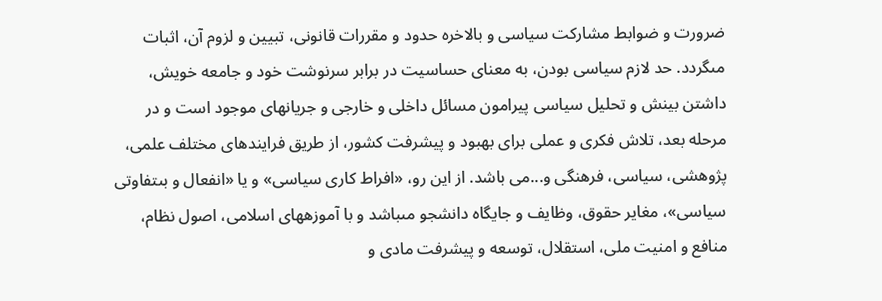ضرورت و ضوابط مشاركت سياسى و بالاخره حدود و مقررات قانونى، تبيين و لزوم آن، اثبات مىگردد. حد لازم سياسى بودن، به معناى حساسيت در برابر سرنوشت خود و جامعه خويش، داشتن بينش و تحليل سياسى پيرامون مسائل داخلى و خارجى و جريانهاى موجود است و در مرحله بعد، تلاش فكرى و عملى براى بهبود و پيشرفت كشور، از طريق فرايندهاى مختلف علمى، پژوهشى، سياسى، فرهنگى و...مى باشد. از اين رو، «افراط كارى سياسى» و يا «انفعال و بىتفاوتى سياسى»، مغاير حقوق، وظايف و جايگاه دانشجو مىباشد و با آموزههاى اسلامى، اصول نظام، منافع و امنيت ملى، استقلال، توسعه و پيشرفت مادى و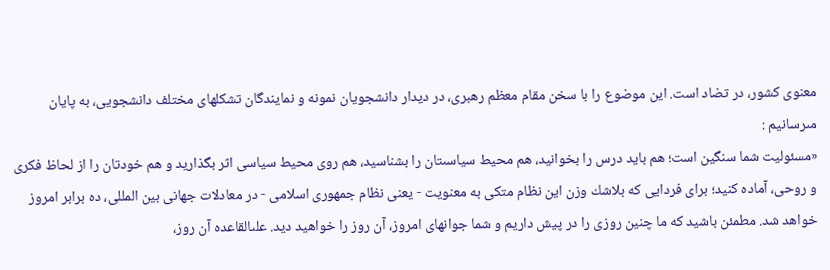معنوى كشور، در تضاد است. اين موضوع را با سخن مقام معظم رهبرى، در ديدار دانشجويان نمونه و نمايندگان تشكلهاى مختلف دانشجويى، به پايان مىرسانيم :
«مسئوليت شما سنگين است؛ هم بايد درس را بخوانيد، هم محيط سياسىتان را بشناسيد، هم روى محيط سياسى اثر بگذاريد و هم خودتان را از لحاظ فكرى و روحى، آماده كنيد؛ براى فردايى كه بلاشك وزن اين نظام متكى به معنويت - يعنى نظام جمهورى اسلامى - در معادلات جهانى بين المللى، ده برابر امروز خواهد شد. مطمئن باشيد كه ما چنين روزى را در پيش داريم و شما جوانهاى امروز، آن روز را خواهيد ديد. علىالقاعده آن روز،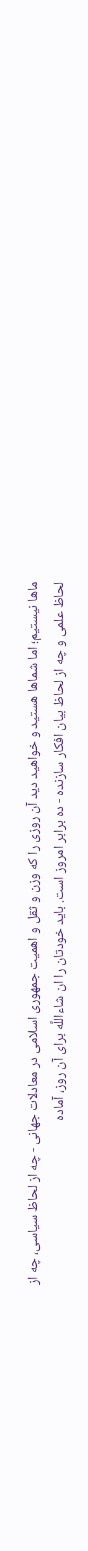ماها نيستيم؛ اما شماها هستيد و خواهيد ديد آن روزى را كه وزن و ثقل و اهميت جمهورى اسلامى در معادلات جهانى - چه از لحاظ سياسى، چه از لحاظ علمى و چه از لحاظ بيان افكار سازنده - ده برابر امروز است. بايد خودتان را ان شاءاللَّه براى آن روز، آماده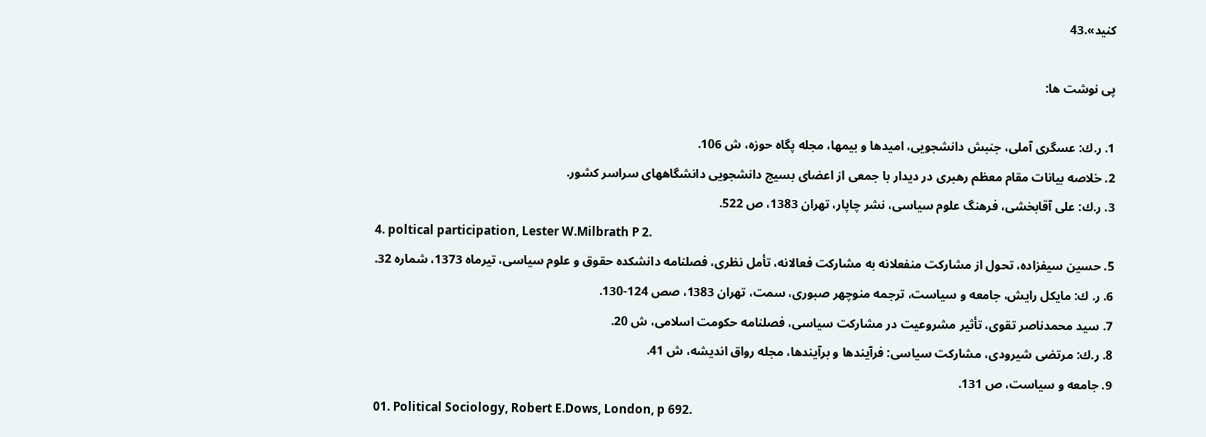كنيد».43

پی نوشت ها:

1. ر.ك: عسگرى آملى، جنبش دانشجويى، اميدها و بيمها، مجله پگاه حوزه، ش 106.
2. خلاصه بيانات مقام معظم رهبرى در ديدار با جمعى از اعضاى بسيج دانشجويى دانشگاههاى سراسر كشور.
3. ر.ك: على آقابخشى، فرهنگ علوم سياسى، نشر چاپار، تهران 1383، ص 522.
4. poltical participation, Lester W.Milbrath P 2.
5. حسين سيفزاده، تحول از مشاركت منفعلانه به مشاركت فعالانه، تأمل نظرى، فصلنامه دانشكده حقوق و علوم سياسى، تيرماه 1373، شماره 32.
6. ر. ك: مايكل رايش، جامعه و سياست، ترجمه منوچهر صبورى، سمت، تهران 1383، صص 124-130.
7. سيد محمدناصر تقوى، تأثير مشروعيت در مشاركت سياسى، فصلنامه حكومت اسلامى، ش 20.
8. ر.ك: مرتضى شيرودى، مشاركت سياسى: فرآيندها و برآيندها، مجله رواق انديشه، ش 41.
9. جامعه و سياست، ص 131.
01. Political Sociology, Robert E.Dows, London, p 692.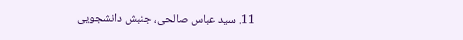11. سيد عباس صالحى، جنبش دانشجويى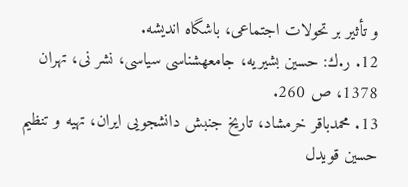و تأثير بر تحولات اجتماعى، باشگاه انديشه.
12. ر.ك: حسين بشيريه، جامعهشناسى سياسى، نشر نى، تهران 1378، ص 260.
13. محمدباقر خرمشاد، تاريخ جنبش دانشجويى ايران، تهيه و تنظيم حسين قويدل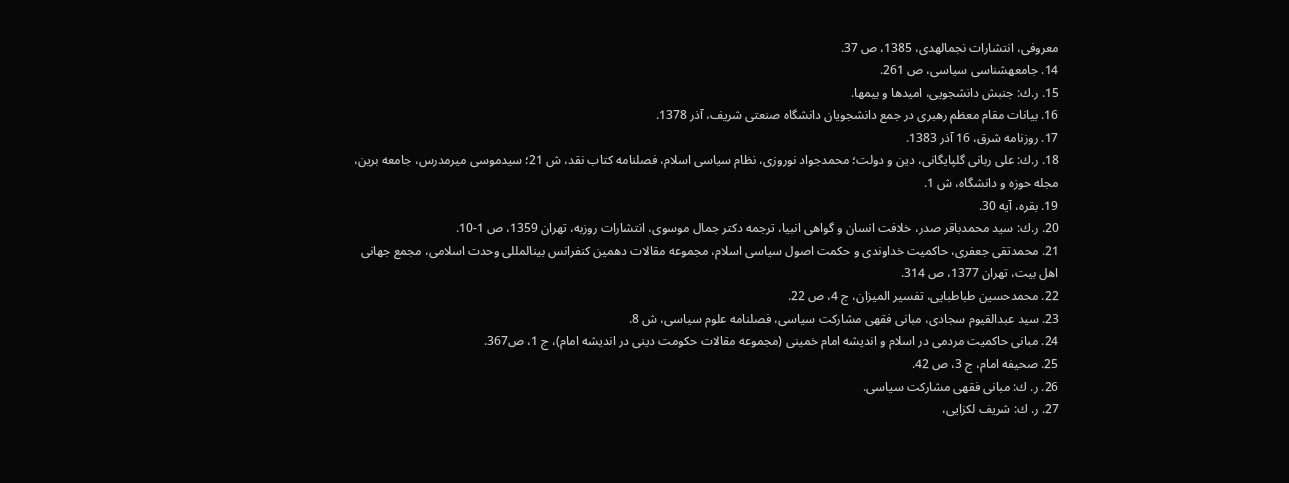معروفى، انتشارات نجمالهدى، 1385، ص 37.
14. جامعهشناسى سياسى، ص 261.
15. ر.ك: جنبش دانشجويى، اميدها و بيمها.
16. بيانات مقام معظم رهبرى در جمع دانشجويان دانشگاه صنعتى شريف، آذر 1378.
17. روزنامه شرق، 16 آذر 1383.
18. ر.ك: على ربانى گلپايگانى، دين و دولت؛ محمدجواد نوروزى، نظام سياسى اسلام، فصلنامه كتاب نقد، ش 21؛ سيدموسى ميرمدرس، جامعه برين، مجله حوزه و دانشگاه، ش 1.
19. بقره، آيه 30.
20. ر.ك: سيد محمدباقر صدر، خلافت انسان و گواهى انبيا، ترجمه دكتر جمال موسوى، انتشارات روزبه، تهران 1359، ص 1-10.
21. محمدتقى جعفرى، حاكميت خداوندى و حكمت اصول سياسى اسلام، مجموعه مقالات دهمين كنفرانس بينالمللى وحدت اسلامى، مجمع جهانى اهل بيت، تهران 1377، ص 314.
22. محمدحسين طباطبايى، تفسير الميزان، ج 4، ص 22.
23. سيد عبدالقيوم سجادى، مبانى فقهى مشاركت سياسى، فصلنامه علوم سياسى، ش 8.
24. مبانى حاكميت مردمى در اسلام و انديشه امام خمينى (مجموعه مقالات حكومت دينى در انديشه امام)، ج 1، ص367.
25. صحيفه امام، ج 3، ص 42.
26. ر. ك: مبانى فقهى مشاركت سياسى.
27. ر. ك: شريف لكزايى،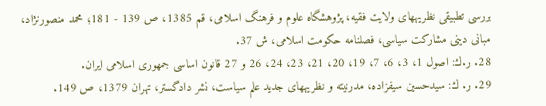بررسى تطبيقى نظريههاى ولايت فقيه، پژوهشگاه علوم و فرهنگ اسلامى، قم 1385، ص 139 - 181؛ محمد منصورنژاد، مبانى دينى مشاركت سياسى، فصلنامه حكومت اسلامى، ش 37.
28. ر.ك: اصول 1، 3، 6، 7، 19، 20، 21، 23، 24، 26 و 27 قانون اساسى جمهورى اسلامى ايران.
29. ر. ك: سيدحسين سيفزاده، مدرنيته و نظريههاى جديد علم سياست، نشر دادگستر، تهران 1379، ص 149.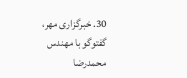30. خبرگزارى مهر، گفتوگو با مهندس محمدرضا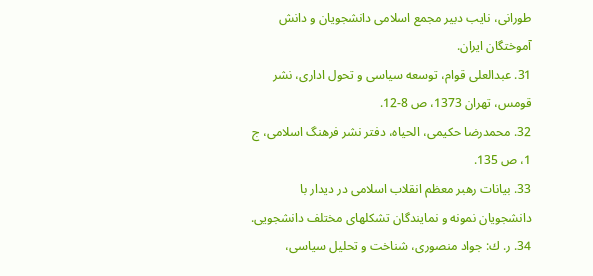طورانى، نايب دبير مجمع اسلامى دانشجويان و دانش آموختگان ايران.
31. عبدالعلى قوام، توسعه سياسى و تحول ادارى، نشر قومس، تهران 1373، ص 8-12.
32. محمدرضا حكيمى، الحياه، دفتر نشر فرهنگ اسلامى، ج 1، ص 135.
33. بيانات رهبر معظم انقلاب اسلامى در ديدار با دانشجويان نمونه و نمايندگان تشكلهاى مختلف دانشجويى.
34. ر. ك: جواد منصورى، شناخت و تحليل سياسى،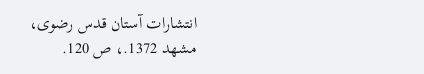انتشارات آستان قدس رضوى، مشهد 1372.، ص 120.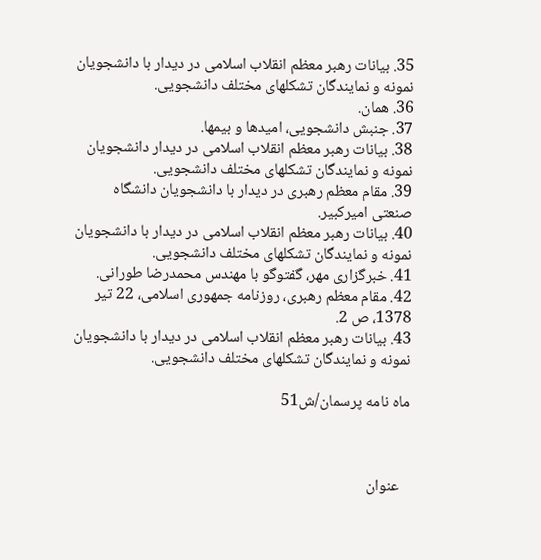35. بيانات رهبر معظم انقلاب اسلامى در ديدار با دانشجويان نمونه و نمايندگان تشكلهاى مختلف دانشجويى.
36. همان.
37. جنبش دانشجويى، اميدها و بيمها.
38. بيانات رهبر معظم انقلاب اسلامى در ديدار دانشجويان نمونه و نمايندگان تشكلهاى مختلف دانشجويى.
39. مقام معظم رهبرى در ديدار با دانشجويان دانشگاه صنعتى اميركبير.
40. بيانات رهبر معظم انقلاب اسلامى در ديدار با دانشجويان نمونه و نمايندگان تشكلهاى مختلف دانشجويى.
41. خبرگزارى مهر، گفتوگو با مهندس محمدرضا طورانى.
42. مقام معظم رهبرى، روزنامه جمهورى اسلامى، 22 تير 1378، ص 2.
43. بيانات رهبر معظم انقلاب اسلامى در ديدار با دانشجويان نمونه و نمايندگان تشكلهاى مختلف دانشجويى.

ماه نامه پرسمان/ش51



   عنوان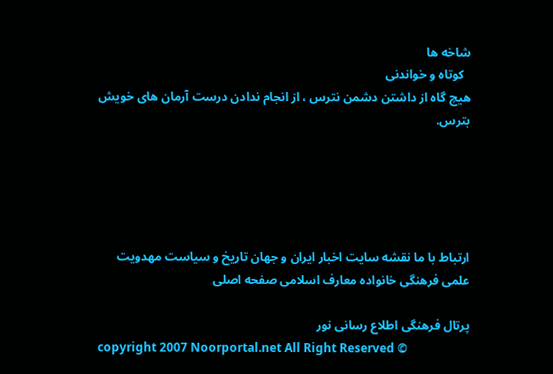شاخه ها
  کوتاه و خواندنی
هیچ گاه از داشتن دشمن نترس ، از انجام ندادن درست آرمان های خویش بترس.





ارتباط با ما نقشه سایت اخبار ایران و جهان تاریخ و سیاست مهدویت علمی فرهنگی خانواده معارف اسلامی صفحه اصلی

پرتال فرهنگی اطلاع رسانی نور
copyright 2007 Noorportal.net All Right Reserved ©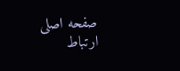صفحه اصلی ارتباط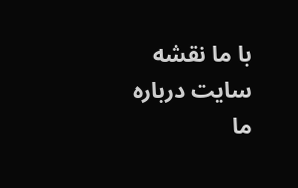با ما نقشه سایت درباره ما